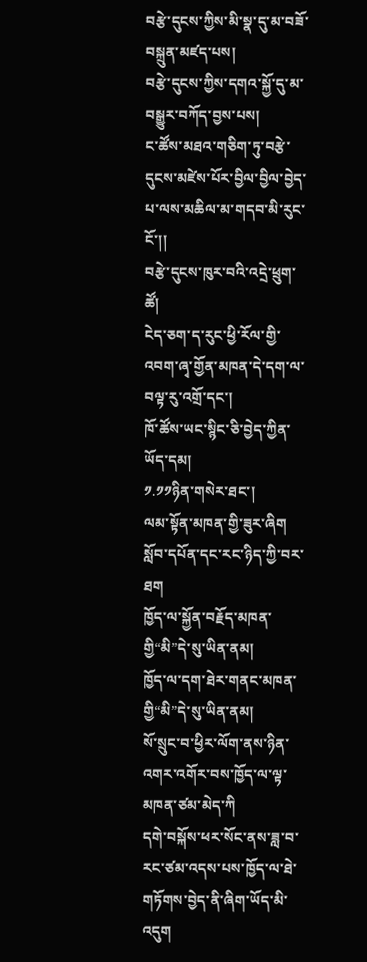བརྩེ་དུངས་ཀྱིས་མི་སྣ་དུ་མ་བཟོ་བསྐྲུན་མཛད་པས།
བརྩེ་དུངས་ཀྱིས་དགའ་སྐྱོ་དུ་མ་བསྒྱུར་བཀོད་བྱས་པས།
ང་ཚོས་མཐའ་གཅིག་ཏུ་བརྩེ་དུངས་མཛེས་པོར་བྱིལ་བྱིལ་བྱེད་པ་ལས་མཆིལ་མ་གདབ་མི་རུང་ངོ་།།
བརྩེ་དུངས་ཁུར་བའི་འདྲེ་ཕྲུག་ཚོ།
ངེད་ཅག་ད་རུང་ཕྱི་རོལ་གྱི་འབག་ཞྭ་གྱོན་མཁན་དེ་དག་ལ་བལྟ་རུ་འགྲོ་དང་།
ཁོ་ཚོས་ཡང་སྙིང་ཅི་བྱེད་ཀྱིན་ཡོད་དམ།
༡.༡༡ཉིན་གསེར་ཐང་།
ལམ་སྟོན་མཁན་གྱི་ཟུར་ཞིག
སློབ་དཔོན་དང་རང་ཉིད་ཀྱི་བར་ཐག
ཁྱོད་ལ་སྐྱོན་བརྗོད་མཁན་གྱི“མི”དེ་སུ་ཡིན་ནམ།
ཁྱོད་ལ་དག་ཐེར་གནང་མཁན་གྱི“མི”དེ་སུ་ཡིན་ནམ།
སོ་སྲུང་བ་ཕྱིར་ལོག་ནས་ཉིན་འགར་འགོར་བས་ཁྱོད་ལ་ལྟ་མཁན་ཙམ་མེད་ཀི
དགེ་བསྐོས་ཕར་སོང་ནས་ཟླ་བ་རང་ཙམ་འདས་པས་ཁྱོད་ལ་ཐེ་གཏོགས་བྱེད་ནི་ཞིག་ཡོད་མི་འདུག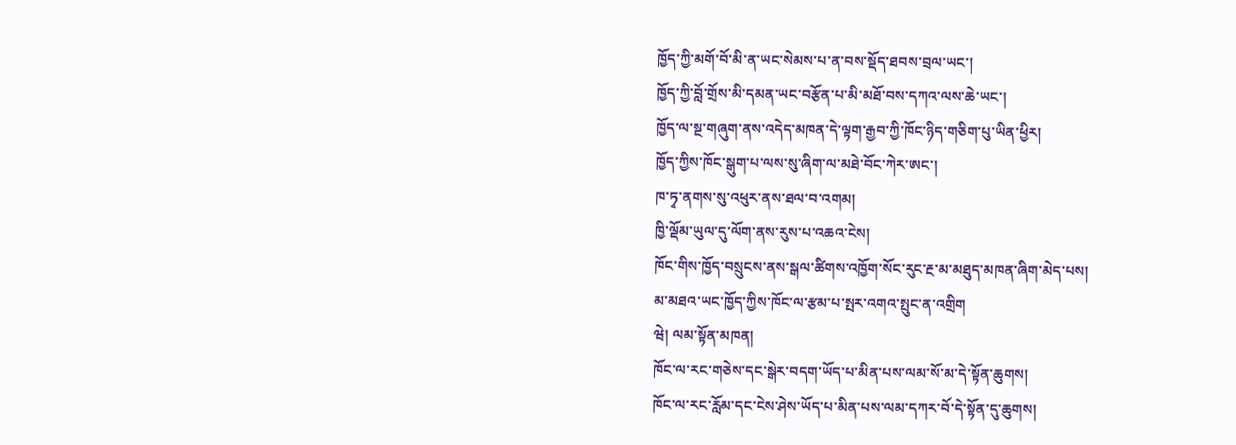ཁྱོད་ཀྱི་མགོ་བོ་མི་ན་ཡང་སེམས་པ་ན་བས་སྡོད་ཐབས་བྲལ་ཡང་།
ཁྱོད་ཀྱི་བློ་གྲོས་མི་དམན་ཡང་བརྩོན་པ་མི་མཐོ་བས་དཀའ་ལས་ཆེ་ཡང་།
ཁྱོད་ལ་སྔ་གཞུག་ནས་འདེད་མཁན་དེ་ལྟག་རྒྱབ་ཀྱི་ཁོང་ཉིད་གཅིག་པུ་ཡིན་ཕྱིར།
ཁྱོད་ཀྱིས་ཁོང་སྒུག་པ་ལས་སུ་ཞིག་ལ་མཐེ་བོང་ཀེར་ཨང་།
ཁ་ཏྭ་ནགས་སུ་འཕུར་ནས་ཐལ་བ་འགམ།
ཁྱི་ལྡོམ་ཡུལ་དུ་ལོག་ནས་རུས་པ་འཆའ་ངེས།
ཁོང་གིས་ཁྱོད་བསྲུངས་ནས་སྒལ་ཚིགས་འཁྱོག་སོང་རུང་རྔ་མ་མཐུད་མཁན་ཞིག་མེད་པས།
མ་མཐའ་ཡང་ཁྱོད་ཀྱིས་ཁོང་ལ་རྩམ་པ་སྤར་འགའ་སྤུང་ན་འགྲིག
ཝེ། ལམ་སྟོན་མཁན།
ཁོང་ལ་རང་གཅེས་དང་སྒེར་བདག་ཡོད་པ་མིན་པས་ལམ་སོ་མ་དེ་སྟོན་ཆུགས།
ཁོང་ལ་རང་རློམ་དང་ངེས་ཤེས་ཡོད་པ་མིན་པས་ལམ་དཀར་བོ་དེ་སྟོན་དུ་ཆུགས།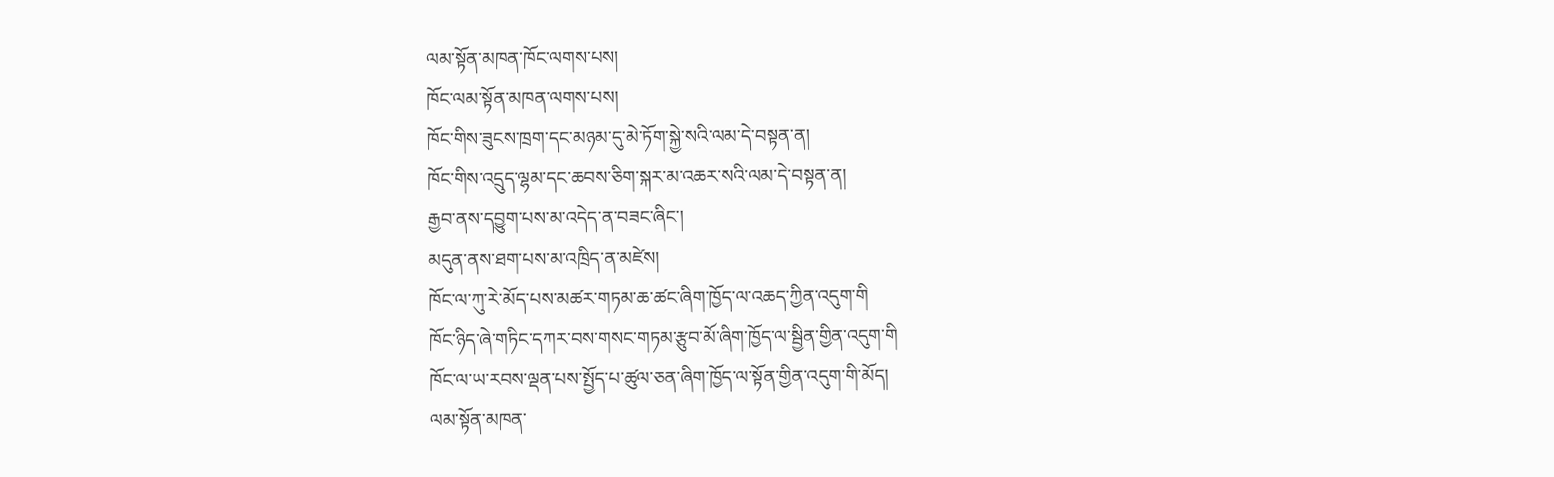ལམ་སྟོན་མཁན་ཁོང་ལགས་པས།
ཁོང་ལམ་སྟོན་མཁན་ལགས་པས།
ཁོང་གིས་ཟུངས་ཁྲག་དང་མཉམ་དུ་མེ་ཏོག་སྐྱེ་སའི་ལམ་དེ་བསྟན་ན།
ཁོང་གིས་འདྲུད་ལྷམ་དང་ཆབས་ཅིག་སྐར་མ་འཆར་སའི་ལམ་དེ་བསྟན་ན།
རྒྱབ་ནས་དབྱུག་པས་མ་འདེད་ན་བཟང་ཞིང་།
མདུན་ནས་ཐག་པས་མ་འཁྲིད་ན་མཛེས།
ཁོང་ལ་ཀུ་རེ་མོད་པས་མཚར་གཏམ་ཆ་ཚང་ཞིག་ཁྱོད་ལ་འཆད་ཀྱིན་འདུག་གི
ཁོང་ཉིད་ཞེ་གཏིང་དཀར་བས་གསང་གཏམ་རྩུབ་མོ་ཞིག་ཁྱོད་ལ་སྦྱིན་གྱིན་འདུག་གི
ཁོང་ལ་ཡ་རབས་ལྡན་པས་སྤྱོད་པ་ཚུལ་ཅན་ཞིག་ཁྱོད་ལ་སྟོན་གྱིན་འདུག་གི་མོད།
ལམ་སྟོན་མཁན་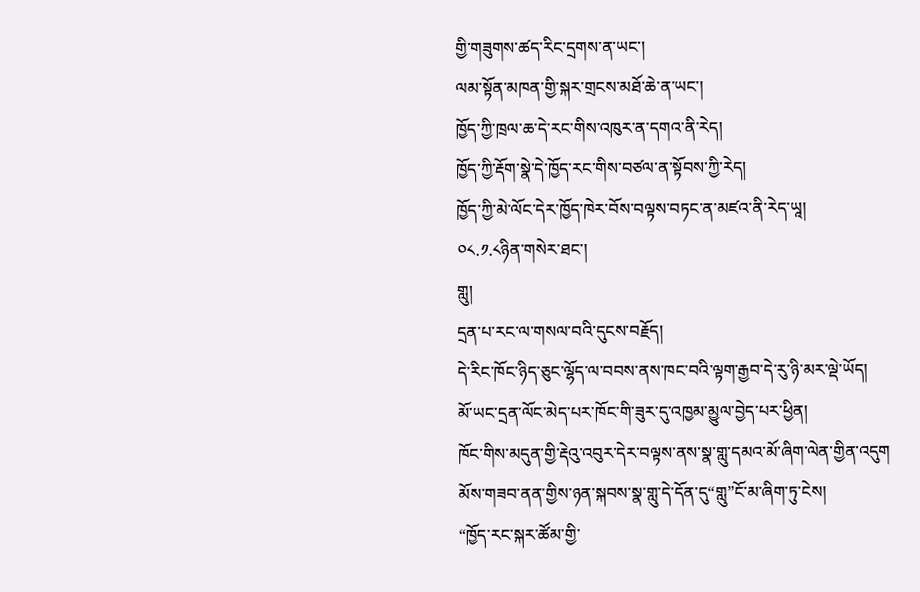གྱི་གཟུགས་ཚད་རིང་དྲགས་ན་ཡང་།
ལམ་སྟོན་མཁན་གྱི་སྐར་གྲངས་མཐོ་ཆེ་ན་ཡང་།
ཁྱོད་ཀྱི་ཁྲལ་ཆ་དེ་རང་གིས་འཁུར་ན་དགའ་ནི་རེད།
ཁྱོད་ཀྱི་རྡོག་སྣེ་དེ་ཁྱོད་རང་གིས་བཙལ་ན་སྟོབས་ཀྱི་རེད།
ཁྱོད་ཀྱི་མེ་ལོང་དེར་ཁྱོད་ཁེར་བོས་བལྟས་བཏང་ན་མཛའ་ནི་རེད་ཡཱ།
༠༨.༡.༨ཉིན་གསེར་ཐང་།
གླུ།
དྲན་པ་རང་ལ་གསལ་བའི་དུངས་བརྗོད།
དེ་རིང་ཁོང་ཉིད་ཅུང་ལྷོད་ལ་བབས་ནས་ཁང་བའི་ལྟག་རྒྱབ་དེ་རུ་ཉི་མར་ལྡེ་ཡོད།
མོ་ཡང་དྲན་ལོང་མེད་པར་ཁོང་གི་ཟུར་དུ་འཁྱམ་མྱུལ་བྱེད་པར་ཕྱིན།
ཁོང་གིས་མདུན་གྱི་རྡེའུ་འབུར་དེར་བལྟས་ནས་སྣ་གླུ་དམའ་མོ་ཞིག་ལེན་གྱིན་འདུག
མོས་གཟབ་ནན་གྱིས་ཉན་སྐབས་སྣ་གླུ་དེ་དོན་དུ“གླུ”ངོ་མ་ཞིག་ཏུ་ངེས།
“ཁྱོད་རང་སྐར་ཚོམ་གྱི་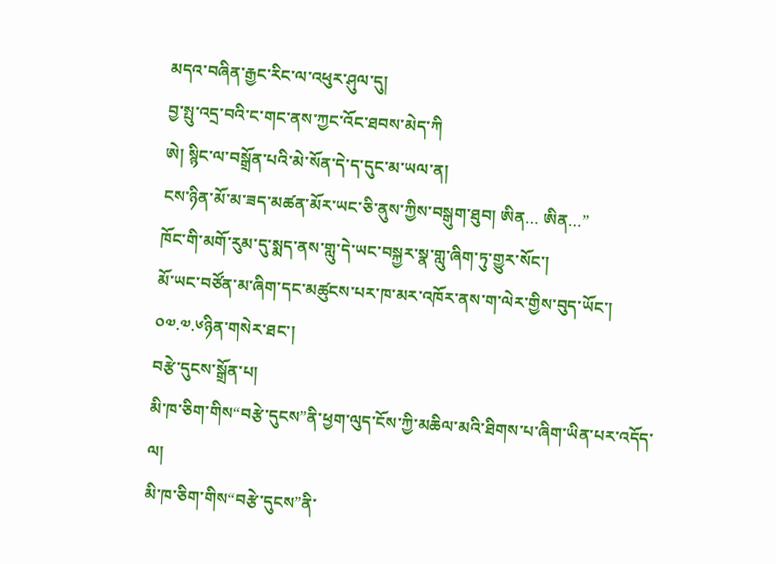མདའ་བཞིན་རྒྱང་རིང་ལ་འཕུར་ཤུལ་དུ།
བྱ་སྤུ་འདྲ་བའི་ང་གང་ནས་ཀྱང་འོང་ཐབས་མེད་ཀི
ཨེ། སྙིང་ལ་བསྒྲོན་པའི་མེ་སོན་དེ་ད་དུང་མ་ཡལ་ན།
ངས་ཉིན་མོ་མ་ཟད་མཚན་མོར་ཡང་ཅི་ནུས་ཀྱིས་བསྒུག་ཐུབ། ཨིན… ཨིན…”
ཁོང་གི་མགོ་རུམ་དུ་སྨད་ནས་གླུ་དེ་ཡང་བསྐྱར་སྣ་གླུ་ཞིག་ཏུ་གྱུར་སོང་།
མོ་ཡང་བཙོན་མ་ཞིག་དང་མཚུངས་པར་ཁ་མར་འཁོར་ནས་ག་ལེར་གྱིས་བུད་ཡོང་།
༠༧.༧.༦ཉིན་གསེར་ཐང་།
བརྩེ་དུངས་སྒྲོན་པ།
མི་ཁ་ཅིག་གིས“བརྩེ་དུངས”ནི་ཕྱག་ལུད་ངོས་ཀྱི་མཆིལ་མའི་ཐིགས་པ་ཞིག་ཡིན་པར་འདོད་ལ།
མི་ཁ་ཅིག་གིས“བརྩེ་དུངས”ནི་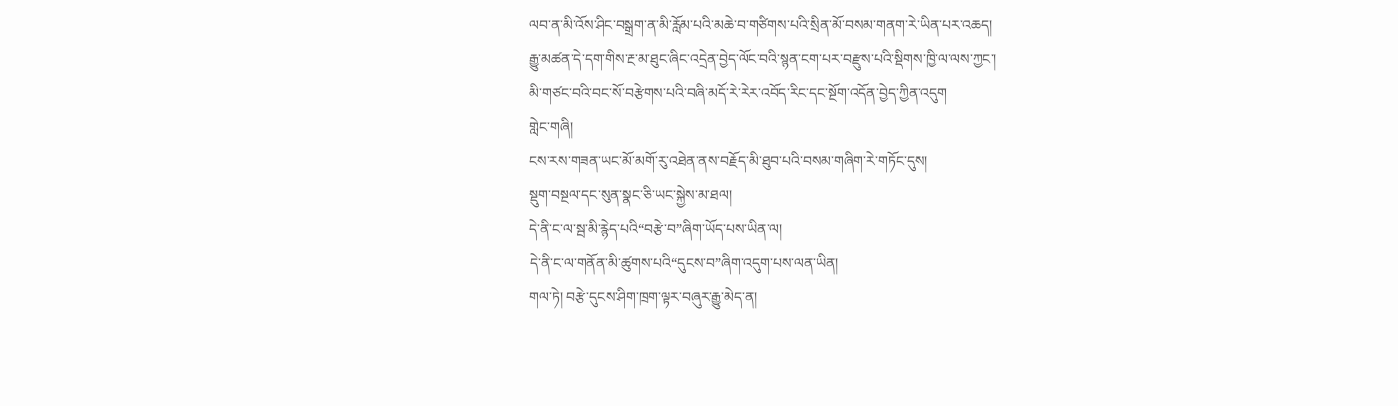ལབ་ན་མི་འོས་ཤིང་བསྒྲག་ན་མི་རློམ་པའི་མཆེ་བ་གཙིགས་པའི་སྲིན་མོ་བསམ་གནག་རེ་ཡིན་པར་འཆད།
རྒྱུ་མཚན་དེ་དག་གིས་རྔ་མ་ཐུང་ཞིང་འདྲེན་བྱེད་ལོང་བའི་སྙན་ངག་པར་བརྫུས་པའི་སྡིགས་ཁྱི་ལ་ལས་ཀྱང་།
མི་གཙང་བའི་བང་སོ་བརྩེགས་པའི་བཞི་མདོ་རེ་རེར་འབོད་རིང་དང་སྔོག་འདོན་བྱེད་ཀྱིན་འདུག
གླེང་གཞི།
ངས་རས་གཟན་ཡང་མོ་མགོ་རུ་འཐེན་ནས་བརྗོད་མི་ཐུབ་པའི་བསམ་གཞིག་རེ་གཏོང་དུས།
སྡུག་བསྔལ་དང་སུན་སྣང་ཅི་ཡང་སྐྱེས་མ་ཐལ།
དེ་ནི་ང་ལ་སྦ་མི་རྙེད་པའི“བརྩེ་བ”ཞིག་ཡོད་པས་ཡིན་ལ།
དེ་ནི་ང་ལ་གནོན་མི་ཚུགས་པའི“དུངས་བ”ཞིག་འདུག་པས་ལན་ཡིན།
གལ་ཏེ། བརྩེ་དུངས་ཤིག་ཁྲག་ལྟར་བཞུར་རྒྱུ་མེད་ན།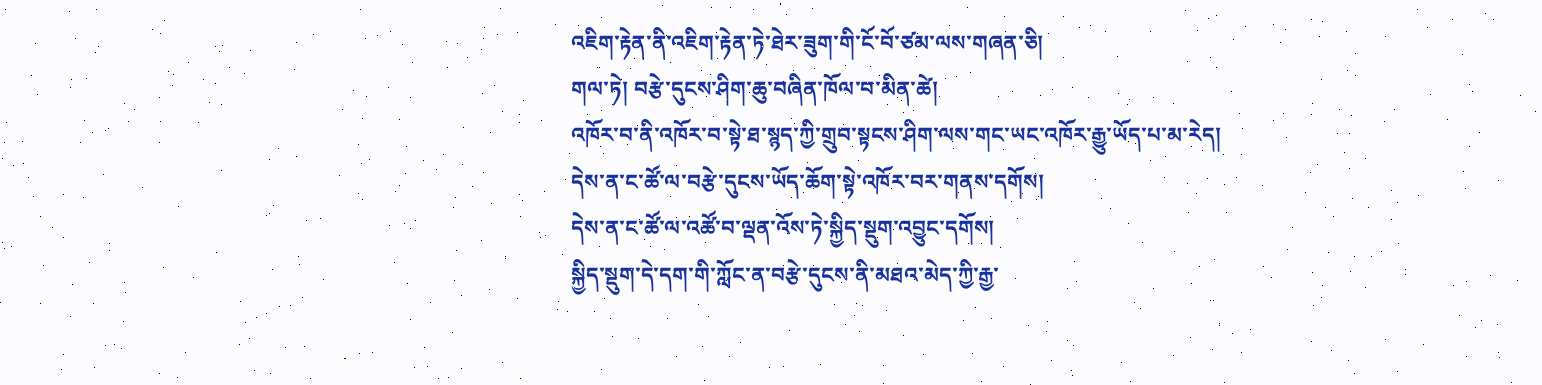འཇིག་རྟེན་ནི་འཇིག་རྟེན་ཏེ་ཐེར་ཟུག་གི་ངོ་བོ་ཙམ་ལས་གཞན་ཅི།
གལ་ཏེ། བརྩེ་དུངས་ཤིག་ཆུ་བཞིན་ཁོལ་བ་མིན་ཚེ།
འཁོར་བ་ནི་འཁོར་བ་སྟེ་ཐ་སྙད་ཀྱི་གྲུབ་སྟངས་ཤིག་ལས་གང་ཡང་འཁོར་རྒྱུ་ཡོད་པ་མ་རེད།
དེས་ན་ང་ཚོ་ལ་བརྩེ་དུངས་ཡོད་ཆོག་སྟེ་འཁོར་བར་གནས་དགོས།
དེས་ན་ང་ཚོ་ལ་འཚོ་བ་ལྡན་འོས་ཏེ་སྐྱིད་སྡུག་འབྱུང་དགོས།
སྐྱིད་སྡུག་དེ་དག་གི་ཀློང་ན་བརྩེ་དུངས་ནི་མཐའ་མེད་ཀྱི་རྒྱ་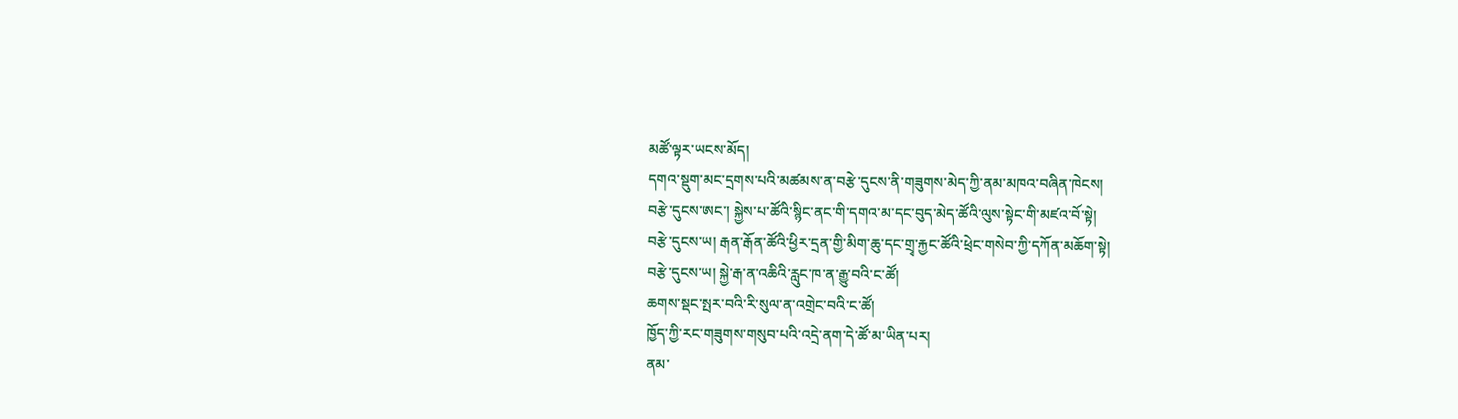མཚོ་ལྟར་ཡངས་མོད།
དགའ་སྡུག་མང་དྲགས་པའི་མཚམས་ན་བརྩེ་དུངས་ནི་གཟུགས་མེད་ཀྱི་ནམ་མཁའ་བཞིན་ཁེངས།
བརྩེ་དུངས་ཨང་། སྐྱེས་པ་ཚོའི་སྙིང་ནང་གི་དགའ་མ་དང་བུད་མེད་ཚོའི་ལུས་སྟེང་གི་མཛའ་བོ་སྟེ།
བརྩེ་དུངས་ཡ། རྒན་རྒོན་ཚོའི་ཕྱིར་དྲན་གྱི་མིག་ཆུ་དང་གྲྭ་རྐྱང་ཚོའི་ཕྲེང་གསེབ་ཀྱི་དཀོན་མཆོག་སྟེ།
བརྩེ་དུངས་ཡ། སྐྱེ་རྒ་ན་འཆིའི་རླུང་ཁ་ན་རྒྱུ་བའི་ང་ཚོ།
ཆགས་སྡང་སྤར་བའི་རི་སུལ་ན་འགྲེང་བའི་ང་ཚོ།
ཁྱོད་ཀྱི་རང་གཟུགས་གསུབ་པའི་འདྲེ་ནག་དེ་ཚོ་མ་ཡིན་པར།
ནམ་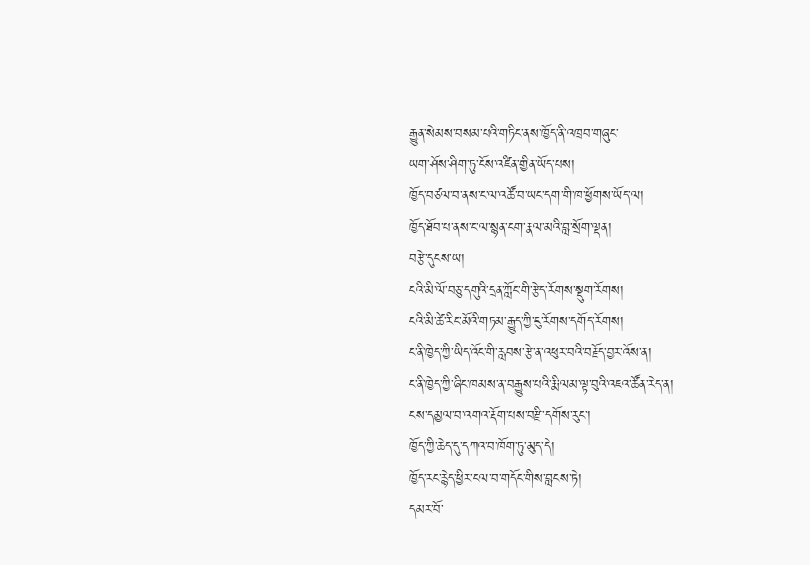རྒྱུན་སེམས་བསམ་པའི་གཏིང་ནས་ཁྱོད་ནི་འཁྲབ་གཞུང་
ཡག་ཤོས་ཤིག་ཏུ་ངོས་འཛིན་གྱིན་ཡོད་པས།
ཁྱོད་བཙལ་བ་ནས་ང་ལ་འཚོ་བ་ཡང་དག་གི་ཁ་ཕྱོགས་ཡོད་ལ།
ཁྱོད་ཐོབ་པ་ནས་ང་ལ་སྙན་ངག་རྣལ་མའི་བླ་སྲོག་ལྡན།
བརྩེ་དུངས་ཡ།
ངའི་མི་ལོ་བཅུ་དགུའི་དྲན་ཀློང་གི་རྩེད་རོགས་སྡུག་རོགས།
ངའི་མི་ཚེ་རིང་མོའི་གཏམ་རྒྱུད་ཀྱི་ངུ་རོགས་དགོད་རོགས།
ང་ནི་ཁྱེད་ཀྱི་ཡིད་འོང་གི་རླབས་རྩེ་ན་འཕུར་བའི་བརྗོད་བྱར་འོས་ན།
ང་ནི་ཁྱེད་ཀྱི་ཞིང་ཁམས་ན་བརྒྱུས་པའི་རྨི་ལམ་ལྟ་བུའི་འཇའ་ཚོན་རེད་ན།
ངས་དམྱལ་བ་འགའ་རྡོག་པས་བརྫི་དགོས་རུང་།
ཁྱོད་ཀྱི་ཆེད་དུ་དཀའ་བ་ཁོག་ཏུ་མུད་དེ།
ཁྱོད་རང་རྙེད་ཕྱིར་ངལ་བ་གདོང་གིས་བླངས་ཏེ།
དམར་བོ་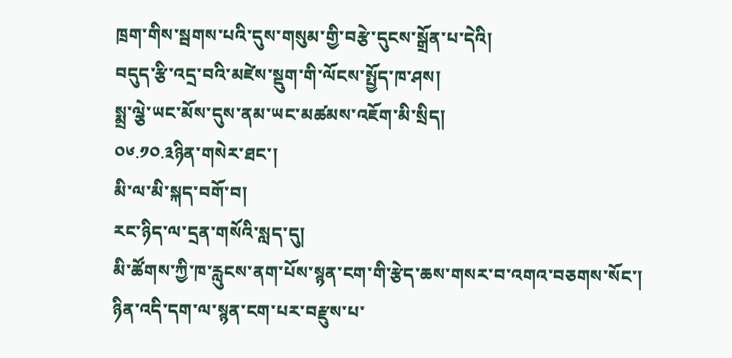ཁྲག་གིས་སྦགས་པའི་དུས་གསུམ་གྱི་བརྩེ་དུངས་སྒྲོན་པ་དེའི།
བདུད་རྩི་འདྲ་བའི་མཛེས་སྡུག་གི་ལོངས་སྤྱོད་ཁ་ཤས།
སྨྲ་ལྕེ་ཡང་མོས་དུས་ནམ་ཡང་མཚམས་འཇོག་མི་སྲིད།
༠༦.༡༠.༣ཉིན་གསེར་ཐང་།
མི་ལ་མི་སྐད་བགོ་བ།
རང་ཉིད་ལ་དྲན་གསོའི་སླད་དུ།
མི་ཚོགས་ཀྱི་ཁ་རླུངས་ནག་པོས་སྙན་ངག་གི་རྩེད་ཆས་གསར་བ་འགའ་བཅགས་སོང་།
ཉིན་འདི་དག་ལ་སྙན་ངག་པར་བརྫུས་པ་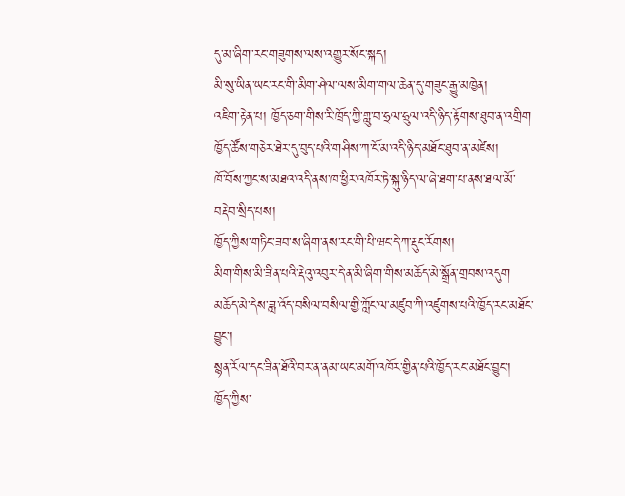དུ་མ་ཞིག་རང་གཟུགས་ལས་འགྱུར་སོང་སྐད།
མི་སུ་ཡིན་ཡང་རང་གི་མིག་ཤེལ་ལས་མིག་གལ་ཆེན་དུ་གཟུང་རྒྱུ་མཁྱེན།
འཇིག་རྟེན་པ། ཁྱོད་ཅག་གིས་རི་ཁྲོད་ཀྱི་གླུ་བ་ཧྲལ་ཧྲུལ་འདི་ཉིད་རྟོགས་ཐུབ་ན་འགྲིག
ཁྱོད་ཚོས་གཅེར་ཐེར་དུ་བུད་པའི་གཤིས་ཀ་ངོ་མ་འདི་ཉིད་མཐོང་ཐུབ་ན་མཛེས།
ཁོ་བོས་ཀྱང་ས་མཐའ་འདི་ནས་ཁ་ཕྱིར་འཁོར་ཏེ་སྐུ་ཉིད་ལ་ཞེ་ཐག་པ་ནས་ཐལ་མོ་བརྡེབ་སྲིད་པས།
ཁྱོད་ཀྱིས་གཏིང་ཟབ་ས་ཞིག་ནས་རང་གི་པི་ཝང་དེ་ཀ་རྡུང་རོགས།
མིག་གིས་མི་ཟིན་པའི་རྡེའུ་འབུར་དེ་ན་མི་ཞིག་གིས་མཆོད་མེ་སྒྲོན་གྲབས་འདུག
མཆོད་མེ་དེས་ཟླ་འོད་བསིལ་བསིལ་གྱི་ཀློང་ལ་མཛུབ་ཀི་འཛུགས་པའི་ཁྱོད་རང་མཐོང་བྱུང་།
སྙན་རོལ་དང་ཟིན་ཐོའི་བར་ན་ནམ་ཡང་མགོ་འཁོར་གྱིན་པའི་ཁྱོད་རང་མཐོང་བྱུང་།
ཁྱོད་ཀྱིས་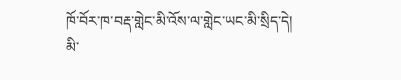ཁོ་བོར་ཁ་བརྡ་གླེང་མི་འོས་ལ་གླེང་ཡང་མི་སྲིད་དེ།
མི་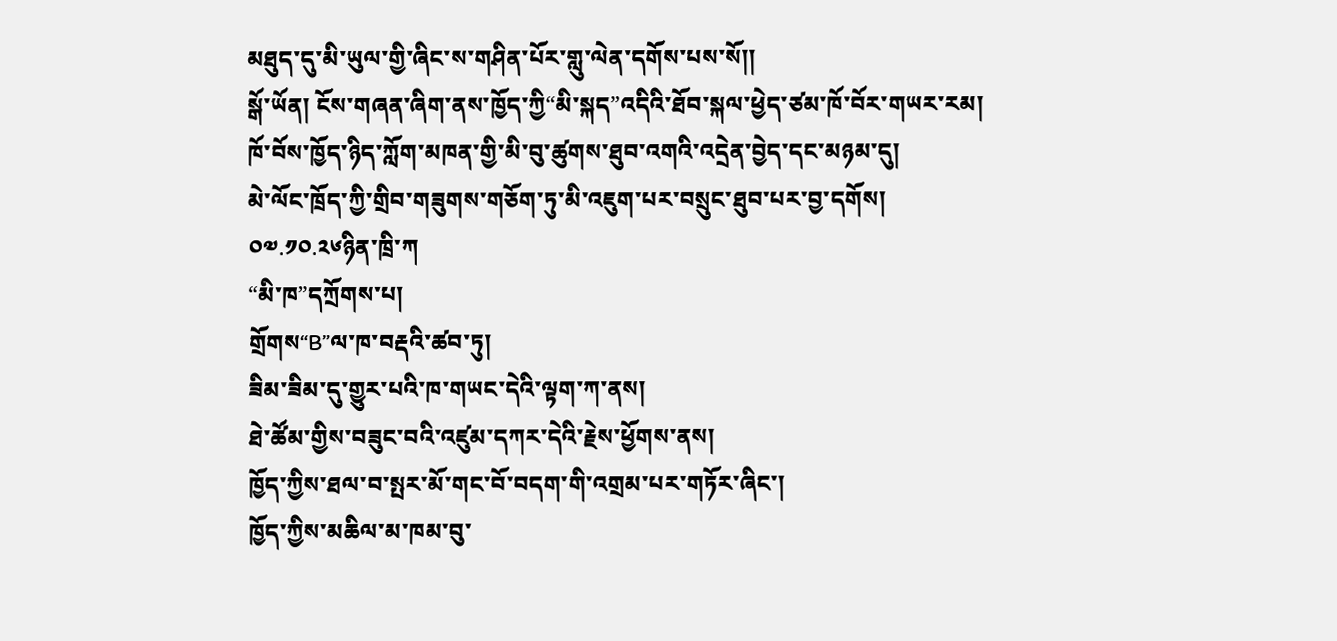མཐུད་དུ་མི་ཡུལ་གྱི་ཞིང་ས་གཤིན་པོར་གླུ་ལེན་དགོས་པས་སོ།།
སྒོ་ཡོན། ངོས་གཞན་ཞིག་ནས་ཁྱོད་ཀྱི“མི་སྐད”འདིའི་ཐོབ་སྐལ་ཕྱེད་ཙམ་ཁོ་བོར་གཡར་རམ།
ཁོ་བོས་ཁྱོད་ཉིད་ཀློག་མཁན་གྱི་མི་བུ་ཚུགས་ཐུབ་འགའི་འདྲེན་བྱེད་དང་མཉམ་དུ།
མེ་ལོང་ཁྲོད་ཀྱི་གྲིབ་གཟུགས་གཅོག་ཏུ་མི་འཇུག་པར་བསྲུང་ཐུབ་པར་བྱ་དགོས།
༠༧.༡༠.༢༦ཉིན་ཁྲི་ཀ
“མི་ཁ”དཀྲོགས་པ།
གྲོགས“B”ལ་ཁ་བརྡའི་ཚབ་ཏུ།
ཟིམ་ཟིམ་དུ་གྱུར་པའི་ཁ་གཡང་དེའི་ལྟག་ཀ་ནས།
ཐེ་ཚོམ་གྱིས་བཟུང་བའི་འཛུམ་དཀར་དེའི་རྗེས་ཕྱོགས་ནས།
ཁྱོད་ཀྱིས་ཐལ་བ་སྤར་མོ་གང་བོ་བདག་གི་འགྲམ་པར་གཏོར་ཞིང་།
ཁྱོད་ཀྱིས་མཆིལ་མ་ཁམ་བུ་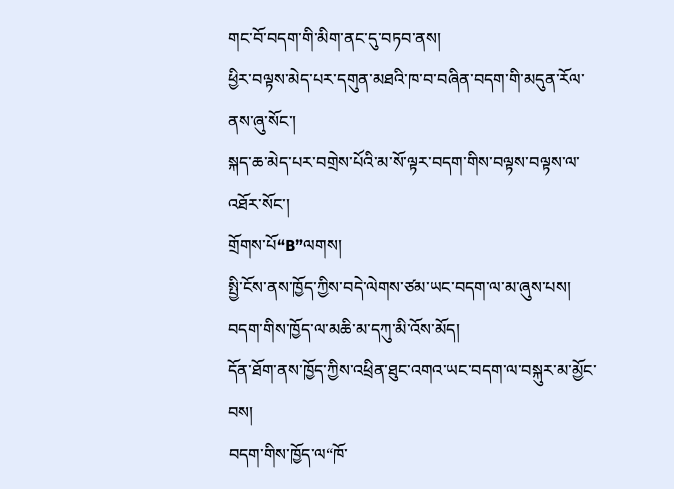གང་བོ་བདག་གི་མིག་ནང་དུ་བཏབ་ནས།
ཕྱིར་བལྟས་མེད་པར་དགུན་མཐའི་ཁ་བ་བཞིན་བདག་གི་མདུན་རོལ་ནས་ཞུ་སོང་།
སྐད་ཆ་མེད་པར་བགྲེས་པོའི་མ་སོ་ལྟར་བདག་གིས་བལྟས་བལྟས་ལ་འཐོར་སོང་།
གྲོགས་པོ“B”ལགས།
སྤྱི་ངོས་ནས་ཁྱོད་ཀྱིས་བདེ་ལེགས་ཙམ་ཡང་བདག་ལ་མ་ཞུས་པས།
བདག་གིས་ཁྱོད་ལ་མཆི་མ་དཀུ་མི་འོས་མོད།
དོན་ཐོག་ནས་ཁྱོད་ཀྱིས་འཕྲིན་ཐུང་འགའ་ཡང་བདག་ལ་བསྐུར་མ་མྱོང་བས།
བདག་གིས་ཁྱོད་ལ“ཁོ་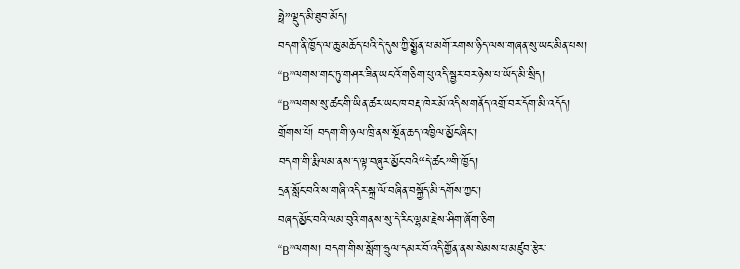ཧྥེ”ལྡུད་མི་ཐུབ་མོད།
བདག་ནི་ཁྱོད་ལ་ཆུ་མཆོད་པའི་དེ་དུས་ཀྱི་སྨྱོན་པ་མགོ་རགས་ཉིད་ལས་གཞན་སུ་ཡང་མིན་པས།
“B”ལགས་གང་ཏུ་གཤར་ཟིན་ཡང་འོ་གཅིག་པུ་འདི་སྦྱར་བར་ཉེས་པ་ཡོད་མི་སྲིད།
“B”ལགས་སུ་ཚང་གི་ཡིན་ཚར་ཡང་ཁ་བརྡ་ཁེར་མོ་འདིས་གནོད་འགྲོ་བར་དོག་མི་འདོད།
གྲོགས་པོ། བདག་གི་ཉལ་ཁྲི་ནས་སྔོན་ཆད་འཁྱིལ་མྱོང་ཞིང་།
བདག་གི་རྨི་ལམ་ནས་ད་ལྟ་བཞུར་མྱོང་བའི“དེ་ཚང”གི་ཁྱོད།
དྲན་སློང་བའི་ས་གཞི་འདིར་སྐྲ་ལོ་བཞིན་བསྐྱོད་མི་དགོས་ཀྱང་།
བཞད་མྱོང་བའི་ལམ་བུའི་གནས་སུ་དེ་རིང་ལྷམ་རྗེས་ཤིག་ཞོག་ཅིག
“B”ལགས། བདག་གིས་སློག་ཧྲུལ་དམར་བོ་འདི་གྱོན་ནས་སེམས་པ་མཛུབ་རྩེར་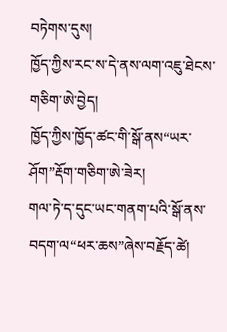བཏེགས་དུས།
ཁྱོད་ཀྱིས་རང་ས་དེ་ནས་ལག་འཇུ་ཐེངས་གཅིག་ཨེ་བྱེད།
ཁྱོད་ཀྱིས་ཁྱོད་ཚང་གི་སྒོ་ནས“ཡར་ཤོག”རྡོག་གཅིག་ཨེ་ཟེར།
གལ་ཏེ་ད་དུང་ཡང་གནག་པའི་སྒོ་ནས་བདག་ལ“ཕར་ཆས”ཞེས་བརྗོད་ཚེ།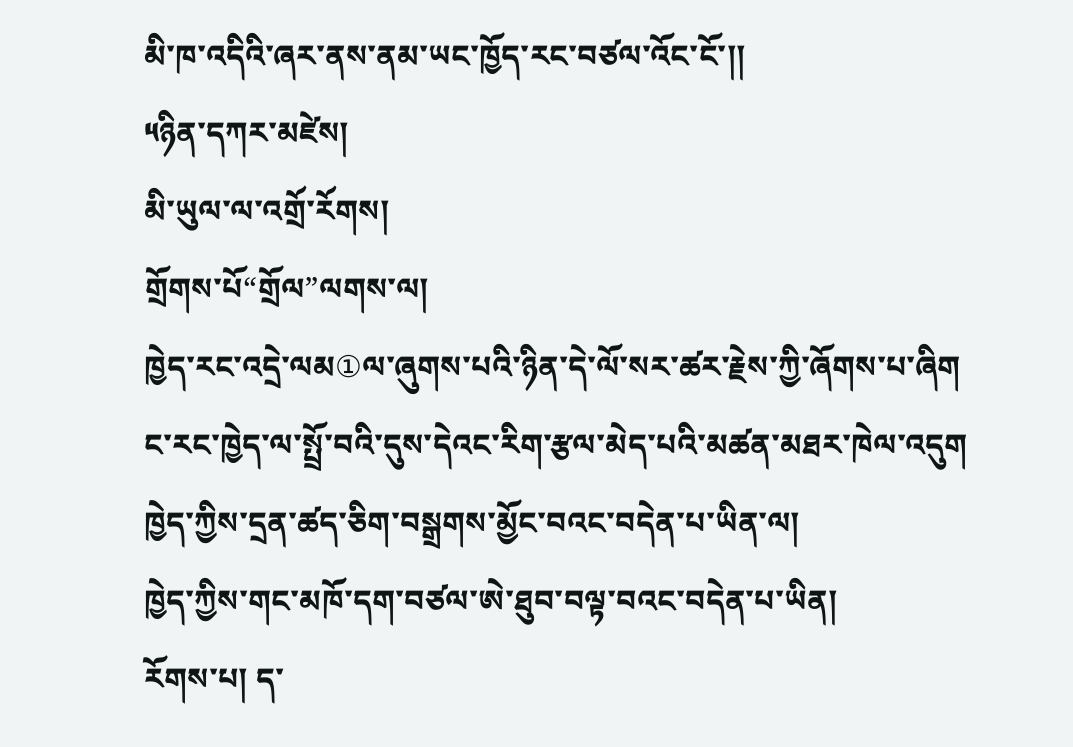མི་ཁ་འདིའི་ཞར་ནས་ནམ་ཡང་ཁྱོད་རང་བཙལ་འོང་ངོ་།།
༥ཉིན་དཀར་མཛེས།
མི་ཡུལ་ལ་འགྲོ་རོགས།
གྲོགས་པོ“གྲོལ”ལགས་ལ།
ཁྱེད་རང་འདྲེ་ལམ①ལ་ཞུགས་པའི་ཉིན་དེ་ལོ་སར་ཚར་རྗེས་ཀྱི་ཞོགས་པ་ཞིག
ང་རང་ཁྱེད་ལ་སྤྲོ་བའི་དུས་དེའང་རིག་རྩལ་མེད་པའི་མཚན་མཐར་ཁེལ་འདུག
ཁྱེད་ཀྱིས་དྲན་ཚད་ཅིག་བསྒྲགས་མྱོང་བའང་བདེན་པ་ཡིན་ལ།
ཁྱེད་ཀྱིས་གང་མཁོ་དག་བཙལ་ཨེ་ཐུབ་བལྟ་བའང་བདེན་པ་ཡིན།
རོགས་པ། ད་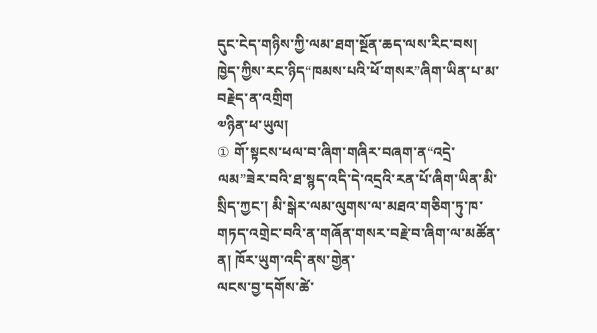དུང་ངེད་གཉིས་ཀྱི་ལམ་ཐག་སྔོན་ཆད་ལས་རིང་བས།
ཁྱེད་ཀྱིས་རང་ཉིད“ཁམས་པའི་ཕོ་གསར”ཞིག་ཡིན་པ་མ་བརྗེད་ན་འགྲིག
༧ཉིན་ཕ་ཡུལ།
① གོ་སྟངས་ཕལ་བ་ཞིག་གཞིར་བཞག་ན“འདྲེ་ལམ”ཟེར་བའི་ཐ་སྙད་འདི་དེ་འདྲའི་རན་པོ་ཞིག་ཡིན་མི་སྲིད་ཀྱང་། མི་སྒེར་ལམ་ལུགས་ལ་མཐའ་གཅིག་ཏུ་ཁ་གཏད་འགྲེང་བའི་ན་གཞོན་གསར་བརྗེ་བ་ཞིག་ལ་མཚོན་ན། ཁོར་ཡུག་འདི་ནས་གྱེན་
ལངས་བྱ་དགོས་ཚེ་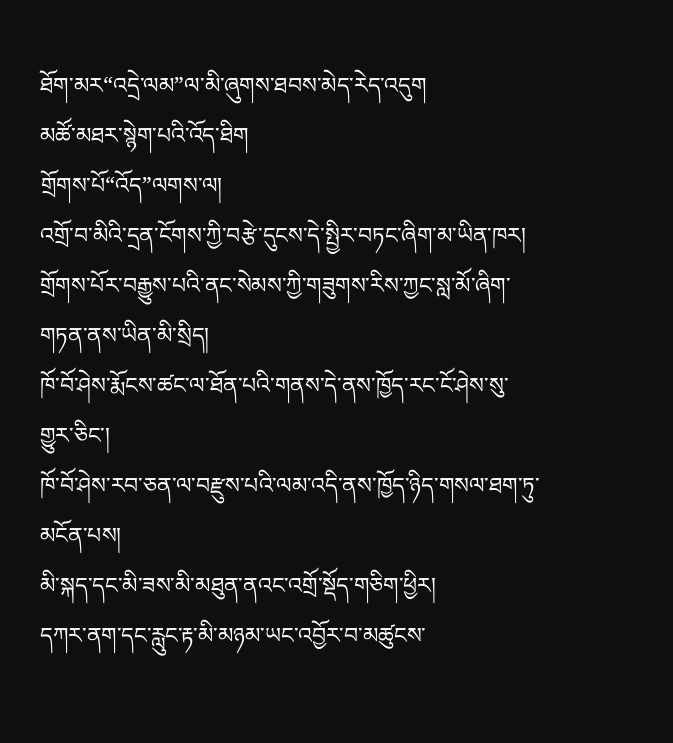ཐོག་མར“འདྲེ་ལམ”ལ་མི་ཞུགས་ཐབས་མེད་རེད་འདུག
མཚོ་མཐར་སྙེག་པའི་འོད་ཐིག
གྲོགས་པོ“འོད”ལགས་ལ།
འགྲོ་བ་མིའི་དྲན་ངོགས་ཀྱི་བརྩེ་དུངས་དེ་སྤྱིར་བཏང་ཞིག་མ་ཡིན་ཁར།
གྲོགས་པོར་བརྒྱུས་པའི་ནང་སེམས་ཀྱི་གཟུགས་རིས་ཀྱང་སླ་མོ་ཞིག་གཏན་ནས་ཡིན་མི་སྲིད།
ཁོ་བོ་ཤེས་རྨོངས་ཚང་ལ་ཐོན་པའི་གནས་དེ་ནས་ཁྱོད་རང་ངོ་ཤེས་སུ་གྱུར་ཅིང་།
ཁོ་བོ་ཤེས་རབ་ཅན་ལ་བརྫུས་པའི་ལམ་འདི་ནས་ཁྱོད་ཉིད་གསལ་ཐག་ཏུ་མངོན་པས།
མི་སྐད་དང་མི་ཟས་མི་མཐུན་ནའང་འགྲོ་སྡོད་གཅིག་ཕྱིར།
དཀར་ནག་དང་རླུང་རྟ་མི་མཉམ་ཡང་འབྱོར་བ་མཚུངས་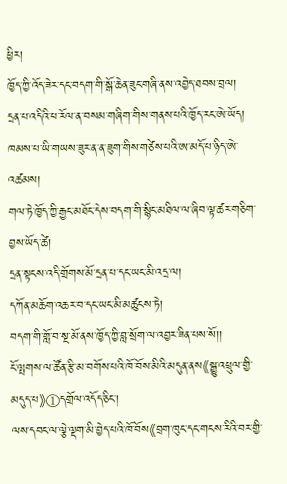ཕྱིར།
ཁྱོད་ཀྱི་འོད་ཟེར་དང་བདག་གི་སྒོ་ཆེན་ཟུང་གཞི་ནས་འབྱེད་ཐབས་བྲལ།
དྲན་པ་འདིའི་ཕ་རོལ་ན་བསམ་གཞིག་གིས་གནས་པའི་ཁྱོད་རང་ཨེ་ཡོད།
ཁམས་པ་ཡི་གཡས་ཟུར་ན་ན་ཟུག་གིས་གཙེས་པའི་ཨ་མདོ་པ་ཉིད་ཨེ་འཚམས།
གལ་ཏེ་ཁྱོད་ཀྱི་རྒྱང་མཐོང་དེས་བདག་གི་སྙིང་མཐིལ་ལ་ཞིབ་ལྟ་ཚར་གཅིག་བྱས་ཡོད་ཚེ།
དྲན་སྟངས་འདི་གྲོགས་མོ་དྲན་པ་དང་ཡང་མི་འདྲ་ལ།
དཀོན་མཆོག་འཆར་བ་དང་ཡང་མི་མཚུངས་ཏེ།
བདག་གི་གློ་བ་སྔ་མོ་ནས་ཁྱོད་ཀྱི་བླ་སྲོག་ལ་འབྱར་ཟིན་པས་སོ།།
ངོ་ལྤགས་ལ་ཚོན་རྩི་མ་བགོས་པའི་ཁོ་བོས་མིའི་མདུན་ནས《སྒྱུ་འཕྲུལ་གྱི་མདུད་པ》①དགྲོལ་འདོད་ཅིང་།
ལས་དབང་ལ་ལྕེ་ལྡག་མི་བྱེད་པའི་ཁོ་བོས《བྲག་ཁུང་དང་གངས་རིའི་བར་གྱི་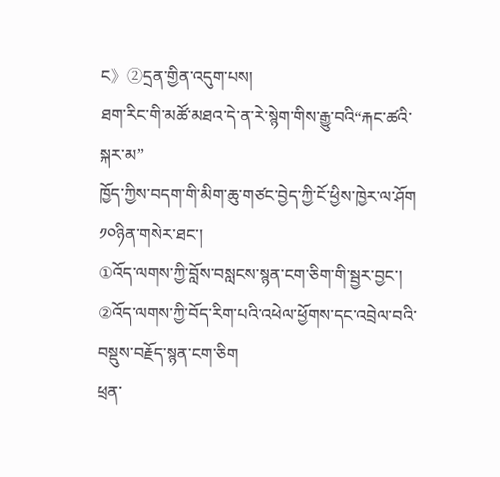ང》②དྲན་གྱིན་འདུག་པས།
ཐག་རིང་གི་མཚོ་མཐའ་དེ་ན་རེ་སྙེག་གིས་རྒྱུ་བའི“རྐང་ཚའི་སྐར་མ”
ཁྱོད་ཀྱིས་བདག་གི་མིག་ཆུ་གཙང་བྱེད་ཀྱི་ངོ་ཕྱིས་ཁྱེར་ལ་ཤོག
༡༠ཉིན་གསེར་ཐང་།
①འོད་ལགས་ཀྱི་བློས་བསླངས་སྙན་ངག་ཅིག་གི་སྦྱར་བྱང་།
②འོད་ལགས་ཀྱི་བོད་རིག་པའི་འཕེལ་ཕྱོགས་དང་འབྲེལ་བའི་བསྡུས་བརྗོད་སྙན་ངག་ཅིག
ཕྲན་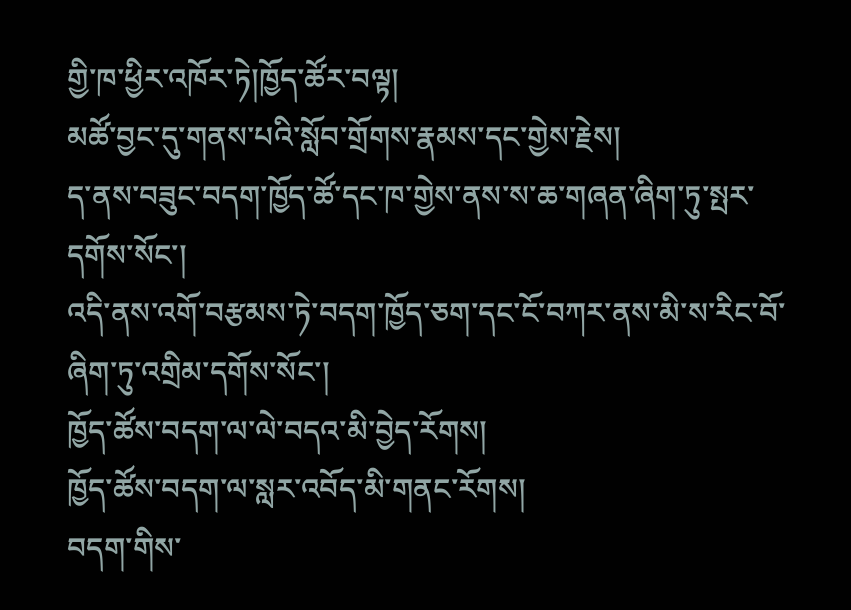གྱི་ཁ་ཕྱིར་འཁོར་ཏེ།ཁྱོད་ཚོར་བལྟ།
མཚོ་བྱང་དུ་གནས་པའི་སློབ་གྲོགས་རྣམས་དང་གྱེས་རྗེས།
ད་ནས་བཟུང་བདག་ཁྱོད་ཚོ་དང་ཁ་གྱེས་ནས་ས་ཆ་གཞན་ཞིག་ཏུ་སྤར་དགོས་སོང་།
འདི་ནས་འགོ་བརྩམས་ཏེ་བདག་ཁྱོད་ཅག་དང་ངོ་བཀར་ནས་མི་ས་རིང་བོ་ཞིག་ཏུ་འགྲིམ་དགོས་སོང་།
ཁྱོད་ཚོས་བདག་ལ་ལེ་བདའ་མི་བྱེད་རོགས།
ཁྱོད་ཚོས་བདག་ལ་སླར་འབོད་མི་གནང་རོགས།
བདག་གིས་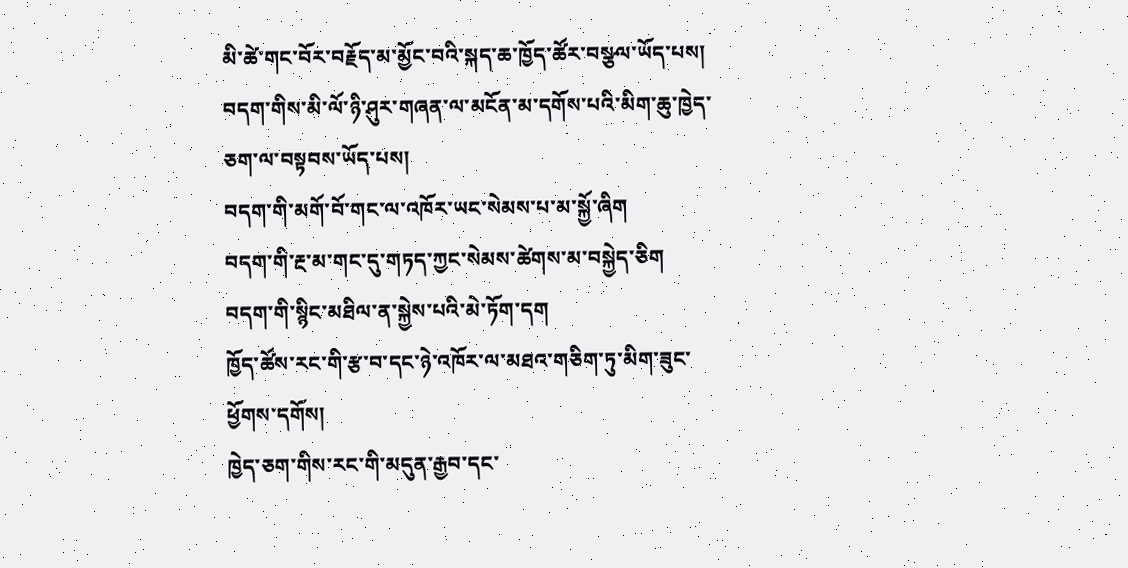མི་ཚེ་གང་བོར་བརྗོད་མ་མྱོང་བའི་སྐད་ཆ་ཁྱོད་ཚོར་བསྩལ་ཡོད་པས།
བདག་གིས་མི་ལོ་ཉི་ཤུར་གཞན་ལ་མངོན་མ་དགོས་པའི་མིག་ཆུ་ཁྱེད་ཅག་ལ་བསྟབས་ཡོད་པས།
བདག་གི་མགོ་བོ་གང་ལ་འཁོར་ཡང་སེམས་པ་མ་སྐྱོ་ཞིག
བདག་གི་རྔ་མ་གང་དུ་གཏད་ཀྱང་སེམས་ཚེགས་མ་བསྐྱེད་ཅིག
བདག་གི་སྙིང་མཐིལ་ན་སྐྱེས་པའི་མེ་ཏོག་དག
ཁྱོད་ཚོས་རང་གི་རྩ་བ་དང་ཉེ་འཁོར་ལ་མཐའ་གཅིག་ཏུ་མིག་ཟུང་ཕྱོགས་དགོས།
ཁྱེད་ཅག་གིས་རང་གི་མདུན་རྒྱབ་དང་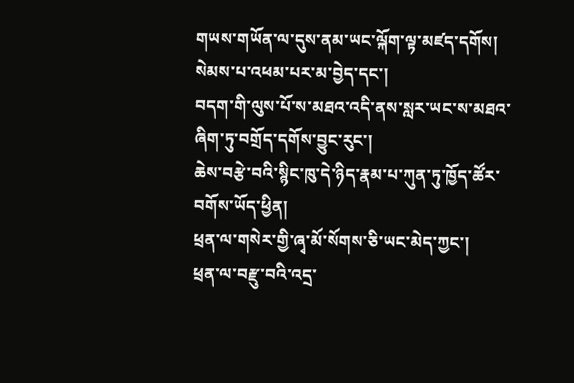གཡས་གཡོན་ལ་དུས་ནམ་ཡང་ལྐོག་ལྟ་མཛད་དགོས།
སེམས་པ་འཕམ་པར་མ་བྱེད་དང་།
བདག་གི་ལུས་པོ་ས་མཐའ་འདི་ནས་སླར་ཡང་ས་མཐའ་ཞིག་ཏུ་བགྲོད་དགོས་བྱུང་རུང་།
ཆེས་བརྩེ་བའི་སྙིང་ཁུ་དེ་ཉིད་རྣམ་པ་ཀུན་ཏུ་ཁྱོད་ཚོར་བགོས་ཡོད་ཕྱིན།
ཕྲན་ལ་གསེར་གྱི་ཞྭ་མོ་སོགས་ཅི་ཡང་མེད་ཀྱང་།
ཕྲན་ལ་བརྫུ་བའི་འདྲ་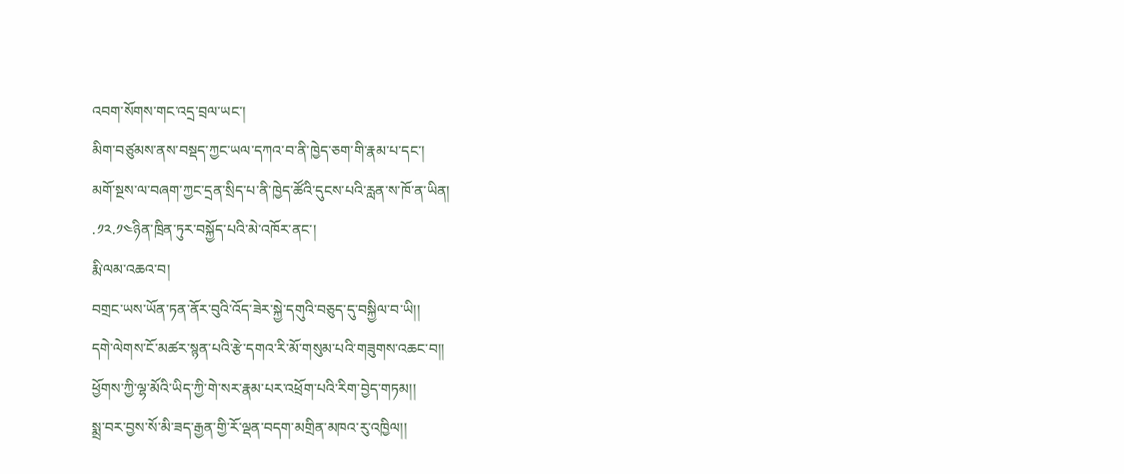འབག་སོགས་གང་འདྲ་བྲལ་ཡང་།
མིག་བཙུམས་ནས་བསྡད་ཀྱང་ཡལ་དཀའ་བ་ནི་ཁྱེད་ཅག་གི་རྣམ་པ་དང་།
མགོ་སྔས་ལ་བཞག་ཀྱང་དྲན་སྲིད་པ་ནི་ཁྱེད་ཚོའི་དུངས་པའི་རླན་ས་ཁོ་ན་ཡིན།
.༡༢.༡༤ཉིན་ཁྲིན་ཏུར་བསྐྱོད་པའི་མེ་འཁོར་ནང་།
རྨི་ལམ་འཆའ་བ།
བགྲང་ཡས་ཡོན་ཏན་ནོར་བུའི་འོད་ཟེར་སྐྱེ་དགུའི་བཅུད་དུ་བསྐྱིལ་བ་ཡི།།
དགེ་ལེགས་ངོ་མཚར་སྙན་པའི་རྩེ་དགའ་རི་མོ་གསུམ་པའི་གཟུགས་འཆང་བ།།
ཕྱོགས་ཀྱི་ལྷ་མོའི་ཡིད་ཀྱི་གེ་སར་རྣམ་པར་འཕྲོག་པའི་རིག་བྱེད་གཏམ།།
སྨྲ་བར་བྱས་སོ་མི་ཟད་རྒྱན་གྱི་རོ་ལྡན་བདག་མགྲིན་མཁའ་རུ་འཁྱིལ།།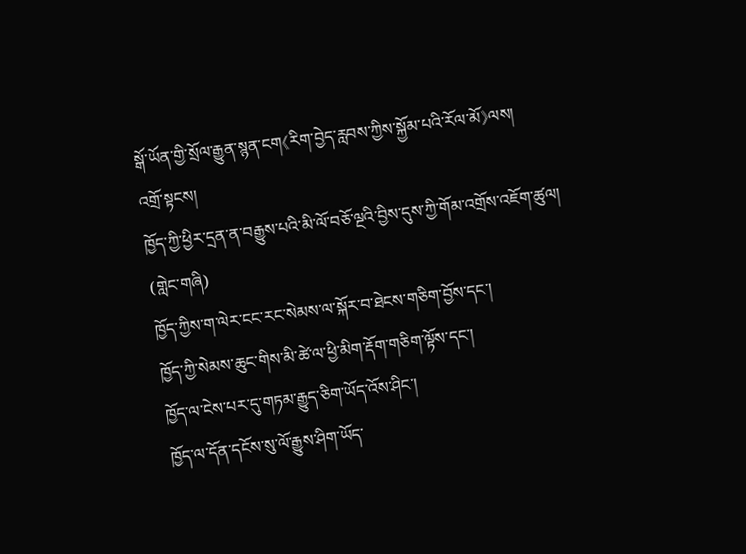སྒོ་ཡོན་གྱི་སྲོལ་རྒྱུན་སྙན་ངག《རིག་བྱེད་རླབས་ཀྱིས་སྐྱོམ་པའི་རོལ་མོ》ལས།
འགྲོ་སྟངས།
ཁྱོད་ཀྱི་ཕྱིར་དྲན་ན་བརྒྱུས་པའི་མི་ལོ་བཅོ་ལྔའི་བྱིས་དུས་ཀྱི་གོམ་འགྲོས་འཇོག་ཚུལ།
(གླེང་གཞི)
ཁྱོད་ཀྱིས་ག་ལེར་ངང་རང་སེམས་ལ་སྐོར་བ་ཐེངས་གཅིག་བྱོས་དང་།
ཁྱོད་ཀྱི་སེམས་ཆུང་གིས་མི་ཚེ་ལ་ཕྱི་མིག་རྡོག་གཅིག་ལྟོས་དང་།
ཁྱོད་ལ་ངེས་པར་དུ་གཏམ་རྒྱུད་ཅིག་ཡོད་འོས་ཤིང་།
ཁྱོད་ལ་དོན་དངོས་སུ་ལོ་རྒྱུས་ཤིག་ཡོད་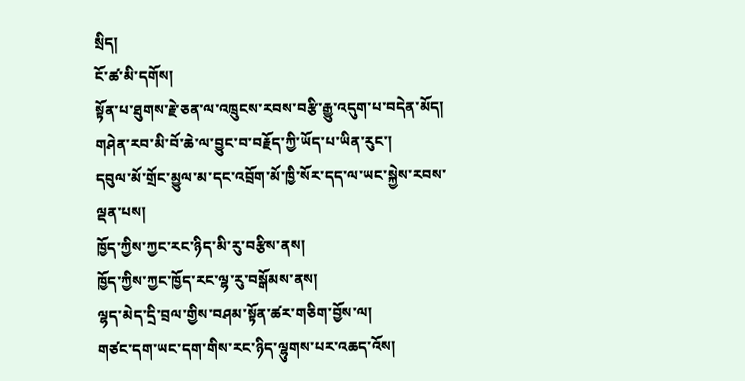སྲིད།
ངོ་ཚ་མི་དགོས།
སྟོན་པ་ཐུགས་རྗེ་ཅན་ལ་འཁྲུངས་རབས་བརྩི་རྒྱུ་འདུག་པ་བདེན་མོད།
གཤེན་རབ་མི་བོ་ཆེ་ལ་བྱུང་བ་བརྗོད་ཀྱི་ཡོད་པ་ཡིན་རུང་།
དབུལ་མོ་གྲོང་མྱུལ་མ་དང་འབྲོག་མོ་ཁྱི་སོར་དད་ལ་ཡང་སྐྱེས་རབས་ལྡན་པས།
ཁྱོད་ཀྱིས་ཀྱང་རང་ཉིད་མི་རུ་བརྩིས་ནས།
ཁྱོད་ཀྱིས་ཀྱང་ཁྱོད་རང་ལྷ་རུ་བསྒོམས་ནས།
ལྷད་མེད་དྲི་བྲལ་གྱིས་བཤམ་སྟོན་ཚར་གཅིག་བྱོས་ལ།
གཙང་དག་ཡང་དག་གིས་རང་ཉིད་ལྷུགས་པར་འཆད་འོས།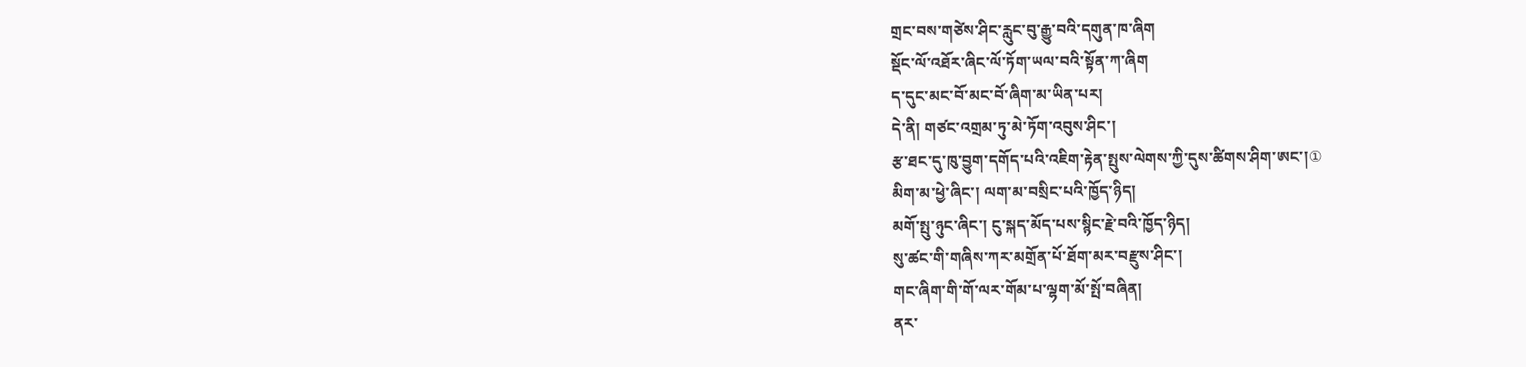གྲང་བས་གཙེས་ཤིང་རླུང་བུ་རྒྱུ་བའི་དགུན་ཁ་ཞིག
སྡོང་ལོ་འཐོར་ཞིང་ལོ་ཏོག་ཡལ་བའི་སྟོན་ཀ་ཞིག
ད་དུང་མང་བོ་མང་བོ་ཞིག་མ་ཡིན་པར།
དེ་ནི། གཙང་འགྲམ་ཏུ་མེ་ཏོག་འབུས་ཤིང་།
རྩ་ཐང་དུ་ཁུ་བྱུག་དགོད་པའི་འཇིག་རྟེན་སྤུས་ལེགས་ཀྱི་དུས་ཚིགས་ཤིག་ཨང་།①
མིག་མ་ཕྱེ་ཞིང་། ལག་མ་བསྲིང་པའི་ཁྱོད་ཉིད།
མགོ་སྤུ་ཉུང་ཞིང་། ངུ་སྐད་མོད་པས་སྙིང་རྗེ་བའི་ཁྱོད་ཉིད།
སུ་ཚང་གི་གཞིས་ཀར་མགྲོན་པོ་ཐོག་མར་བརྫུས་ཤིང་།
གང་ཞིག་གི་གོ་ལར་གོམ་པ་ལྷག་མོ་སྤོ་བཞིན།
ནར་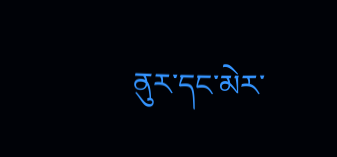ནུར་དང་མེར་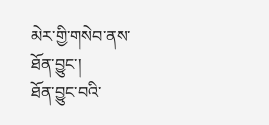མེར་གྱི་གསེབ་ནས་ཐོན་བྱུང་།
ཐོན་བྱུང་བའི་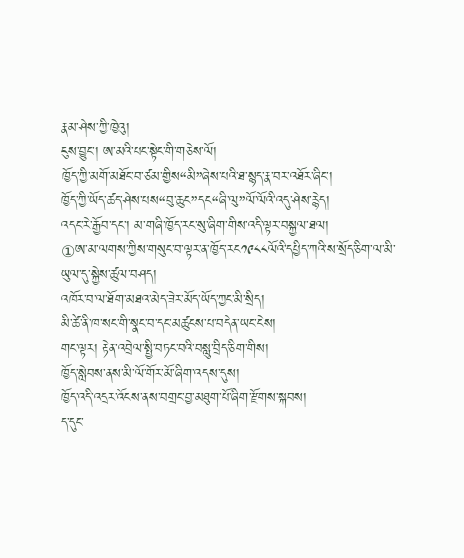རྣམ་ཤེས་ཀྱི་ཁྱེའུ།
ངུས་བྱུང་། ཨ་མའི་པང་སྟེང་གི་གཅེས་ལོ།
ཁྱོད་ཀྱི་མགོ་མཐོང་བ་ཙམ་གྱིས“མི”ཞེས་པའི་ཐ་སྙད་རྣ་བར་འཐོར་ཞིང་།
ཁྱོད་ཀྱི་ཡོད་ཚད་ཤེས་པས“བུ་ཆུང”དང“ཞི་ལུ”ལོ་ལོའི་འདུ་ཤེས་རྙེད།
འདང་རེ་རྒྱོབ་དང་། མ་གཞི་ཁྱོད་རང་སུ་ཞིག་གིས་འདི་ལྟར་བསྐྱལ་ཐལ།
①ཨ་མ་ལགས་ཀྱིས་གསུང་བ་ལྟར་ན་ཁྱོད་རང༡༩༨༨ལོའི་དཔྱིད་ཀའི་ས་སྲོད་ཅིག་ལ་མི་ཡུལ་དུ་སྐྱེས་ཚུལ་བཤད།
འཁོར་བ་ལ་ཐོག་མཐའ་མེད་ཟེར་མོད་ཡོད་ཀྱང་མི་སྲིད།
མི་ཚེ་ནི་ཁ་སང་གི་སྣང་བ་དང་མཚུངས་པ་བདེན་ཡང་ངེས།
གང་ལྟར། རྟེན་འབྲེལ་སྤྱི་བཏང་བའི་བསླུ་བྲིད་ཅིག་གིས།
ཁྱོད་སླེབས་ནས་མི་ལོ་གོར་མོ་ཞིག་འདས་དུས།
ཁྱོད་འདི་འདྲར་འོངས་ནས་བགྲང་བྱ་མཐུག་པོ་ཞིག་རྫོགས་སྐབས།
ད་དུང་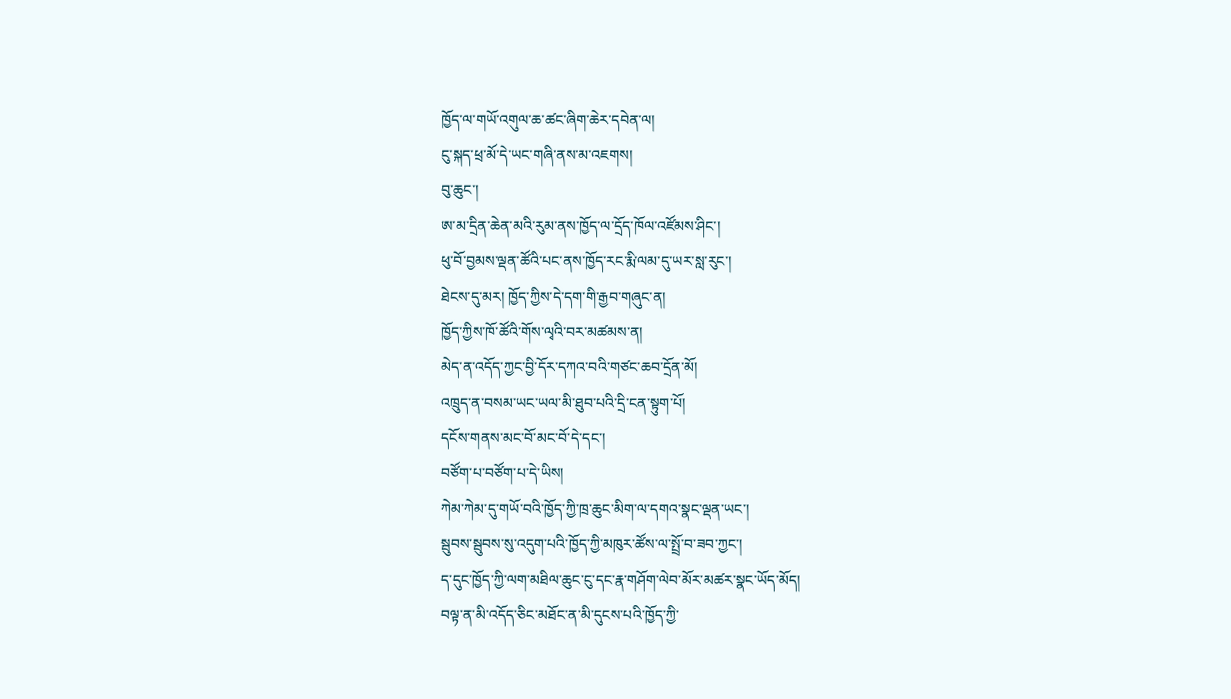ཁྱོད་ལ་གཡོ་འགུལ་ཆ་ཚང་ཞིག་ཆེར་དབེན་ལ།
ངུ་སྐད་ཕྲ་མོ་དེ་ཡང་གཞི་ནས་མ་འཇགས།
བུ་ཆུང་།
ཨ་མ་དྲིན་ཆེན་མའི་རུམ་ནས་ཁྱོད་ལ་དྲོད་ཁོལ་འཛོམས་ཤིང་།
ཕུ་བོ་བྱམས་ལྡན་ཚོའི་པང་ནས་ཁྱོད་རང་རྨི་ལམ་དུ་ཡར་སླ་རུང་།
ཐེངས་དུ་མར། ཁྱོད་ཀྱིས་དེ་དག་གི་རྒྱབ་གཞུང་ན།
ཁྱོད་ཀྱིས་ཁོ་ཚོའི་གོས་ལྭའི་བར་མཚམས་ན།
མེད་ན་འདོད་ཀྱང་བྱི་དོར་དཀའ་བའི་གཙང་ཆབ་དྲོན་མོ།
འཁྲུད་ན་བསམ་ཡང་ཡལ་མི་ཐུབ་པའི་དྲི་ངན་སྟུག་པོ།
དངོས་གནས་མང་བོ་མང་བོ་དེ་དང་།
བཙོག་པ་བཙོག་པ་དེ་ཡིས།
ཀེམ་ཀེམ་དུ་གཡོ་བའི་ཁྱོད་ཀྱི་ཁྲ་ཆུང་མིག་ལ་དགའ་སྣང་ལྡན་ཡང་།
སྦུབས་སྦུབས་སུ་འདུག་པའི་ཁྱོད་ཀྱི་མཁུར་ཚོས་ལ་སྤྲོ་བ་ཟབ་ཀྱང་།
ད་དུང་ཁྱོད་ཀྱི་ལག་མཐིལ་ཆུང་ངུ་དང་རྣ་གཤོག་ལེབ་མོར་མཚར་སྣང་ཡོད་མོད།
བལྟ་ན་མི་འདོད་ཅིང་མཐོང་ན་མི་དུངས་པའི་ཁྱོད་ཀྱི་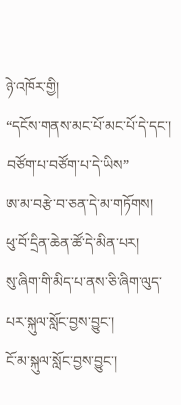ཉེ་འཁོར་གྱི།
“དངོས་གནས་མང་པོ་མང་པོ་དེ་དང་།
བཙོག་པ་བཙོག་པ་དེ་ཡིས”
ཨ་མ་བརྩེ་བ་ཅན་དེ་མ་གཏོགས།
ཕུ་བོ་དྲིན་ཆེན་ཚོ་དེ་མིན་པར།
སུ་ཞིག་གི་མིད་པ་ནས་ཅི་ཞིག་ལུད་པར་སྐུལ་སློང་བྱས་བྱུང་།
ངོ་མ་སྐུལ་སློང་བྱས་བྱུང་།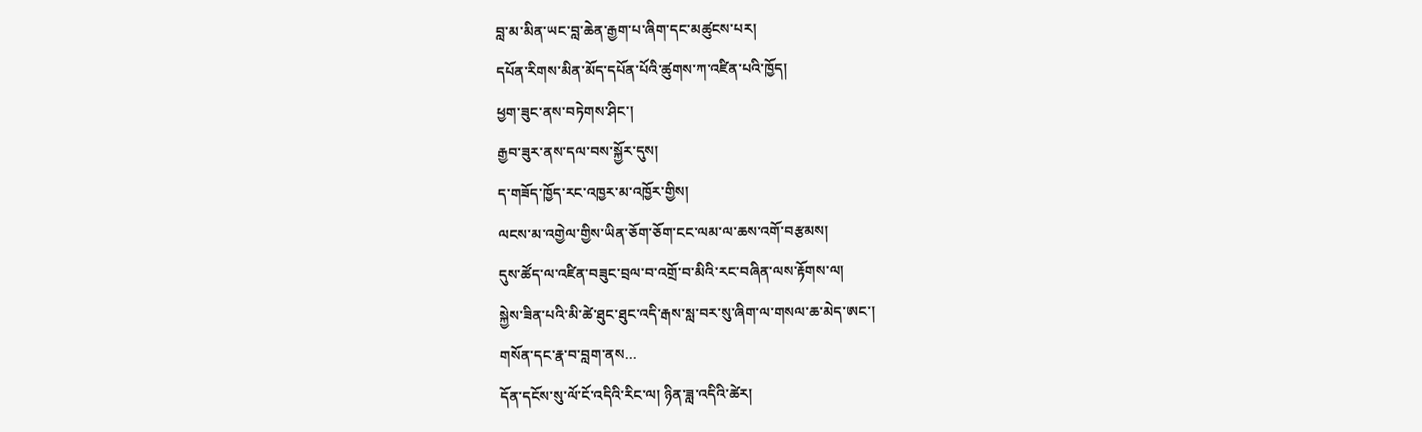བླ་མ་མིན་ཡང་བླ་ཆེན་རྒྱག་པ་ཞིག་དང་མཚུངས་པར།
དཔོན་རིགས་མིན་མོད་དཔོན་པོའི་ཚུགས་ཀ་འཛིན་པའི་ཁྱོད།
ཕྱག་ཟུང་ནས་བཏེགས་ཤིང་།
རྒྱབ་ཟུར་ནས་དལ་བས་སྐྱོར་དུས།
ད་གཟོད་ཁྱོད་རང་འཁྱར་མ་འཁྱོར་གྱིས།
ལངས་མ་འགྱེལ་གྱིས་ཡིན་ཅོག་ཅོག་ངང་ལམ་ལ་ཆས་འགོ་བརྩམས།
དུས་ཚོད་ལ་འཛིན་བཟུང་བྲལ་བ་འགྲོ་བ་མིའི་རང་བཞིན་ལས་རྟོགས་ལ།
སྐྱེས་ཟིན་པའི་མི་ཚེ་ཐུང་ཐུང་འདི་རྒས་སླ་བར་སུ་ཞིག་ལ་གསལ་ཆ་མེད་ཨང་།
གསོན་དང་རྣ་བ་བླག་ནས…
དོན་དངོས་སུ་ལོ་ངོ་འདིའི་རིང་ལ། ཉིན་ཟླ་འདིའི་ཚེར།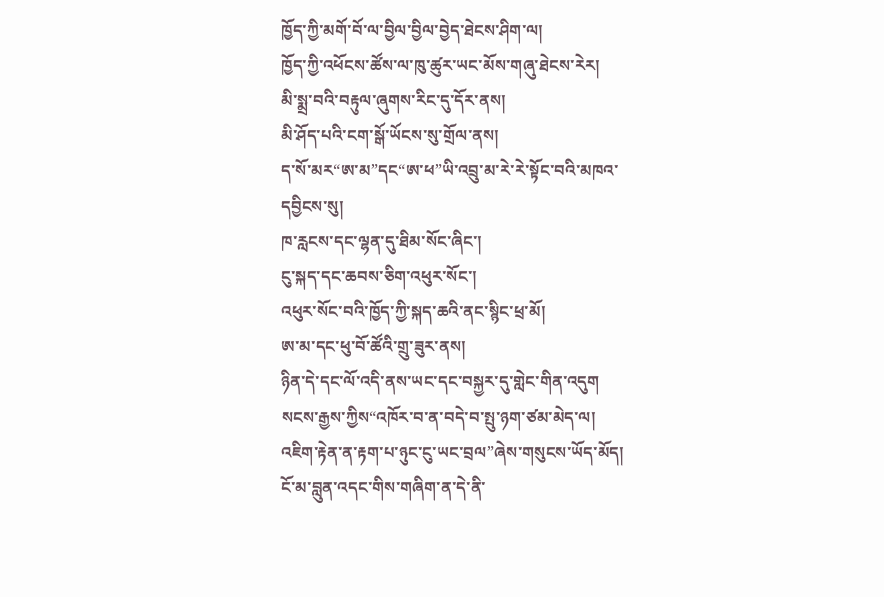ཁྱོད་ཀྱི་མགོ་བོ་ལ་བྱིལ་བྱིལ་བྱེད་ཐེངས་ཤིག་ལ།
ཁྱོད་ཀྱི་འཕོངས་ཚོས་ལ་ཁུ་ཚུར་ཡང་མོས་གཞུ་ཐེངས་རེར།
མི་སྨྲ་བའི་བརྟུལ་ཞུགས་རིང་དུ་དོར་ནས།
མི་ཤོད་པའི་ངག་སྒོ་ཡོངས་སུ་གྲོལ་ནས།
ད་སོ་མར“ཨ་མ”དང“ཨ་ཕ”ཡི་འབྲུ་མ་རེ་རེ་སྟོང་བའི་མཁའ་དབྱིངས་སུ།
ཁ་རླངས་དང་ལྷན་དུ་ཐིམ་སོང་ཞིང་།
ངུ་སྐད་དང་ཆབས་ཅིག་འཕུར་སོང་།
འཕུར་སོང་བའི་ཁྱོད་ཀྱི་སྐད་ཆའི་ནང་སྙིང་ཕྲ་མོ།
ཨ་མ་དང་ཕུ་བོ་ཚོའི་གྲུ་ཟུར་ནས།
ཉིན་དེ་དང་ལོ་འདི་ནས་ཡང་དང་བསྐྱར་དུ་གླེང་གིན་འདུག
སངས་རྒྱས་ཀྱིས“འཁོར་བ་ན་བདེ་བ་སྤུ་ཉག་ཙམ་མེད་ལ།
འཇིག་རྟེན་ན་རྟག་པ་ཉུང་ངུ་ཡང་བྲལ”ཞེས་གསུངས་ཡོད་མོད།
ངོ་མ་བླུན་འདང་གིས་གཞིག་ན་དེ་ནི་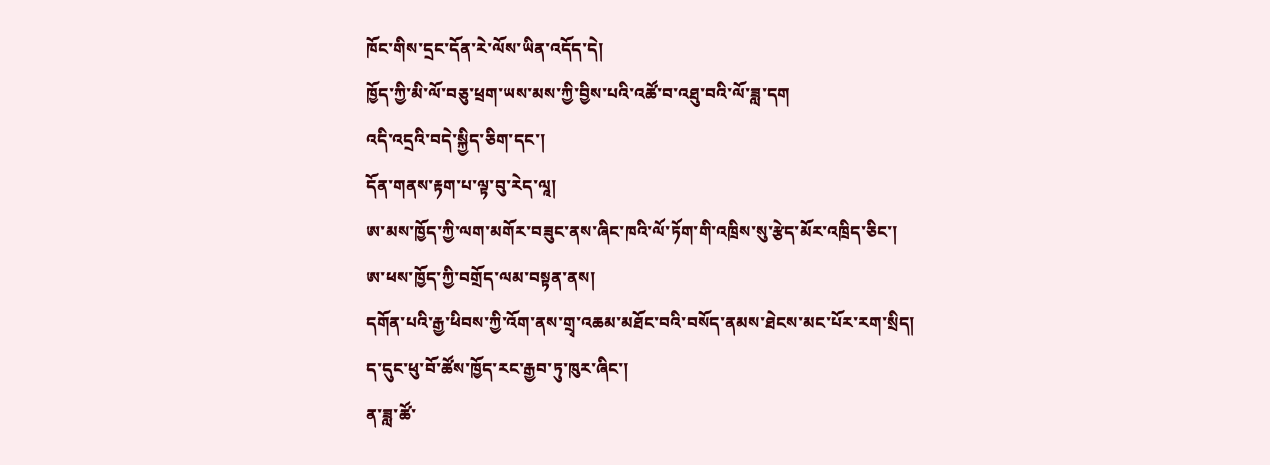ཁོང་གིས་དྲང་དོན་རེ་ལོས་ཡིན་འདོད་དེ།
ཁྱོད་ཀྱི་མི་ལོ་བཅུ་ཕྲག་ཡས་མས་ཀྱི་བྱིས་པའི་འཚོ་བ་འཐུ་བའི་ལོ་ཟླ་དག
འདི་འདྲའི་བདེ་སྐྱིད་ཅིག་དང་།
དོན་གནས་རྟག་པ་ལྟ་བུ་རེད་ལཱ།
ཨ་མས་ཁྱོད་ཀྱི་ལག་མགོར་བཟུང་ནས་ཞིང་ཁའི་ལོ་ཏོག་གི་འཁྲིས་སུ་རྩེད་མོར་འཁྲིད་ཅིང་།
ཨ་ཕས་ཁྱོད་ཀྱི་བགྲོད་ལམ་བསྟན་ནས།
དགོན་པའི་རྒྱ་ཕིབས་ཀྱི་འོག་ནས་གྲྭ་འཆམ་མཐོང་བའི་བསོད་ནམས་ཐེངས་མང་པོར་རག་སྲིད།
ད་དུང་ཕུ་བོ་ཚོས་ཁྱོད་རང་རྒྱབ་ཏུ་ཁུར་ཞིང་།
ན་ཟླ་ཚོ་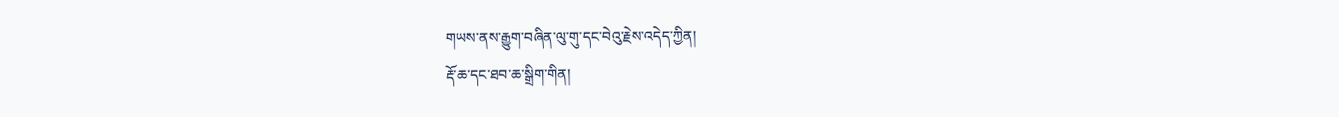གཡས་ནས་རྒྱུག་བཞིན་ལུ་གུ་དང་བེའུ་རྗེས་འདེད་ཀྱིན།
རྡོ་ཆ་དང་ཐབ་ཆ་སྒྲིག་གིན།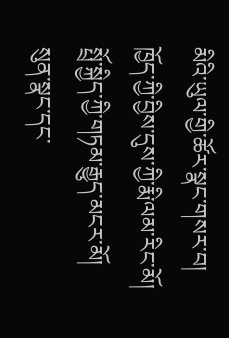མིའི་ཡུལ་གྱི་ཚོར་སྣང་གསར་བ།
ཁྱོད་ཀྱི་བྱིས་དུས་ཀྱི་རྨི་ལམ་རིང་མོ།
སྤྲོ་སྐྱིད་ཀྱི་གཏམ་རྒྱུད་མངར་མོ།
སུན་སྣང་དང་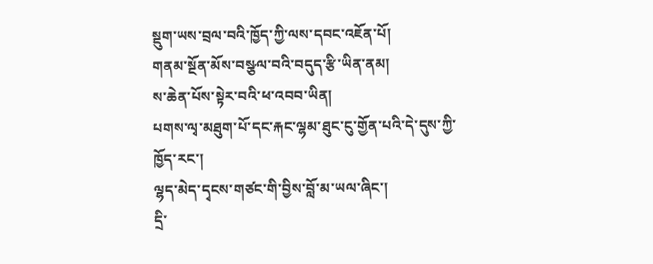སྡུག་ཡས་བྲལ་བའི་ཁྱོད་ཀྱི་ལས་དབང་འཇོན་པོ།
གནམ་སྔོན་མོས་བསྩལ་བའི་བདུད་རྩི་ཡིན་ནམ།
ས་ཆེན་པོས་སྟེར་བའི་ཕ་འབབ་ཡིན།
པགས་ལྭ་མཐུག་པོ་དང་རྐང་ལྷམ་ཐུང་ངུ་གྱོན་པའི་དེ་དུས་ཀྱི་ཁྱོད་རང་།
ལྷད་མེད་དྭངས་གཙང་གི་བྱིས་བློ་མ་ཡལ་ཞིང་།
དྲི་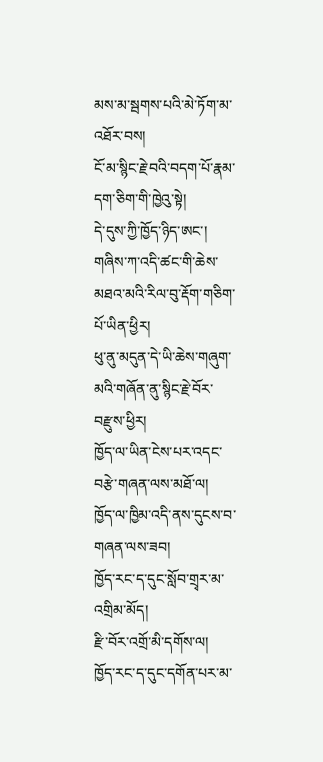མས་མ་སྦགས་པའི་མེ་ཏོག་མ་འཐོར་བས།
ངོ་མ་སྙིང་རྗེ་བའི་བདག་པོ་རྣམ་དག་ཅིག་གི་ཁྱེའུ་སྟེ།
དེ་དུས་ཀྱི་ཁྱོད་ཉིད་ཨང་།
གཞིས་ཀ་འདི་ཚང་གི་ཆེས་མཐའ་མའི་རིལ་བུ་རྡོག་གཅིག་པོ་ཡིན་ཕྱིར།
ཕུ་ནུ་མདུན་དེ་ཡི་ཆེས་གཞུག་མའི་གཞོན་ནུ་སྙིང་རྗེ་བོར་བརྫུས་ཕྱིར།
ཁྱོད་ལ་ཡིན་ངེས་པར་འདང་བརྩེ་གཞན་ལས་མཐོ་ལ།
ཁྱོད་ལ་ཁྱིམ་འདི་ནས་དུངས་བ་གཞན་ལས་ཟབ།
ཁྱོད་རང་ད་དུང་སློབ་གྲྭར་མ་འགྲིམ་མོད།
རྫི་བོར་འགྲོ་མི་དགོས་ལ།
ཁྱོད་རང་ད་དུང་དགོན་པར་མ་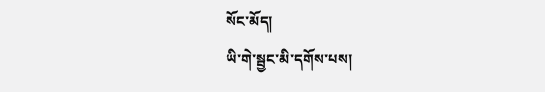སོང་མོད།
ཡི་གེ་སྦྱང་མི་དགོས་པས།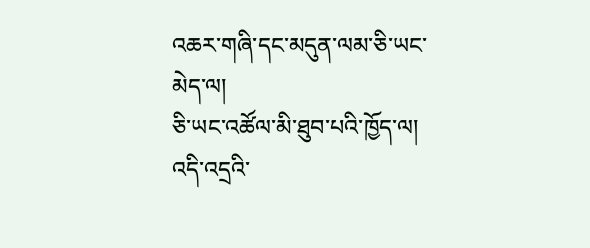འཆར་གཞི་དང་མདུན་ལམ་ཅི་ཡང་མེད་ལ།
ཅི་ཡང་འཚོལ་མི་ཐུབ་པའི་ཁྱོད་ལ།
འདི་འདྲའི་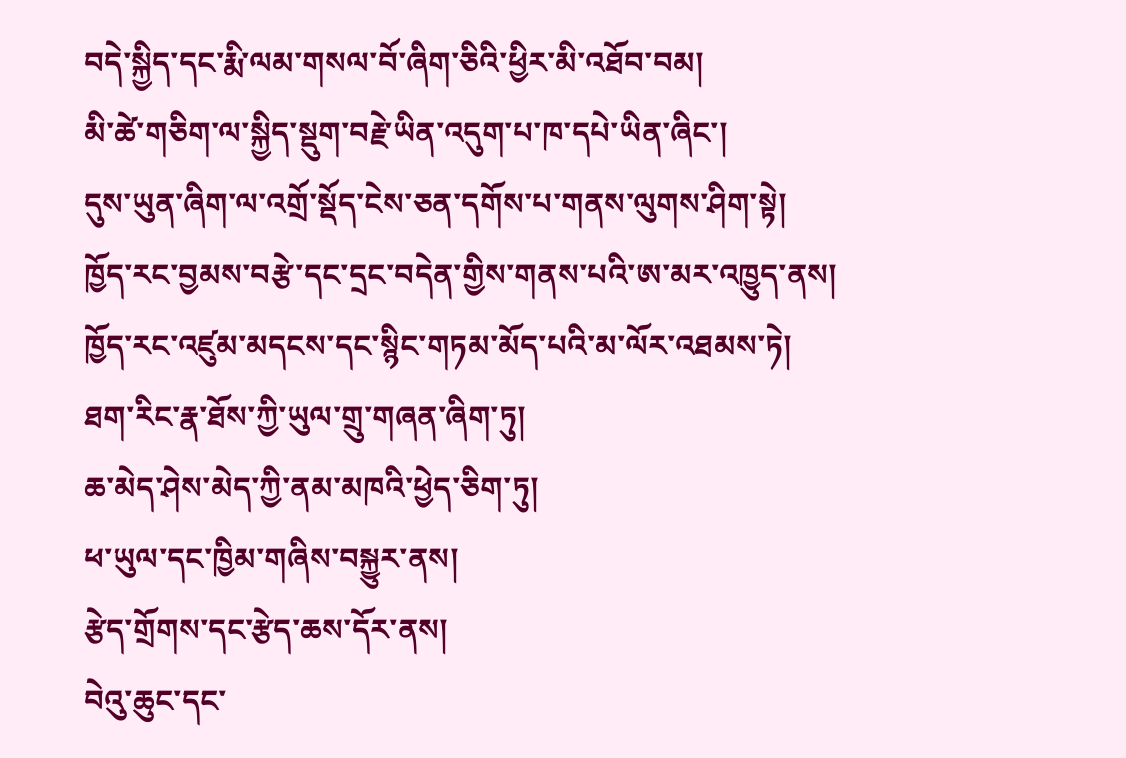བདེ་སྐྱིད་དང་རྨི་ལམ་གསལ་བོ་ཞིག་ཅིའི་ཕྱིར་མི་འཐོབ་བམ།
མི་ཚེ་གཅིག་ལ་སྐྱིད་སྡུག་བརྗེ་ཡིན་འདུག་པ་ཁ་དཔེ་ཡིན་ཞིང་།
དུས་ཡུན་ཞིག་ལ་འགྲོ་སྡོད་ངེས་ཅན་དགོས་པ་གནས་ལུགས་ཤིག་སྟེ།
ཁྱོད་རང་བྱམས་བརྩེ་དང་དྲང་བདེན་གྱིས་གནས་པའི་ཨ་མར་འཁྱུད་ནས།
ཁྱོད་རང་འཛུམ་མདངས་དང་སྙིང་གཏམ་མོད་པའི་མ་ལོར་འཐམས་ཏེ།
ཐག་རིང་རྣ་ཐོས་ཀྱི་ཡུལ་གྲུ་གཞན་ཞིག་ཏུ།
ཆ་མེད་ཤེས་མེད་ཀྱི་ནམ་མཁའི་ཕྱེད་ཅིག་ཏུ།
ཕ་ཡུལ་དང་ཁྱིམ་གཞིས་བསྐྱུར་ནས།
རྩེད་གྲོགས་དང་རྩེད་ཆས་དོར་ནས།
བེའུ་ཆུང་དང་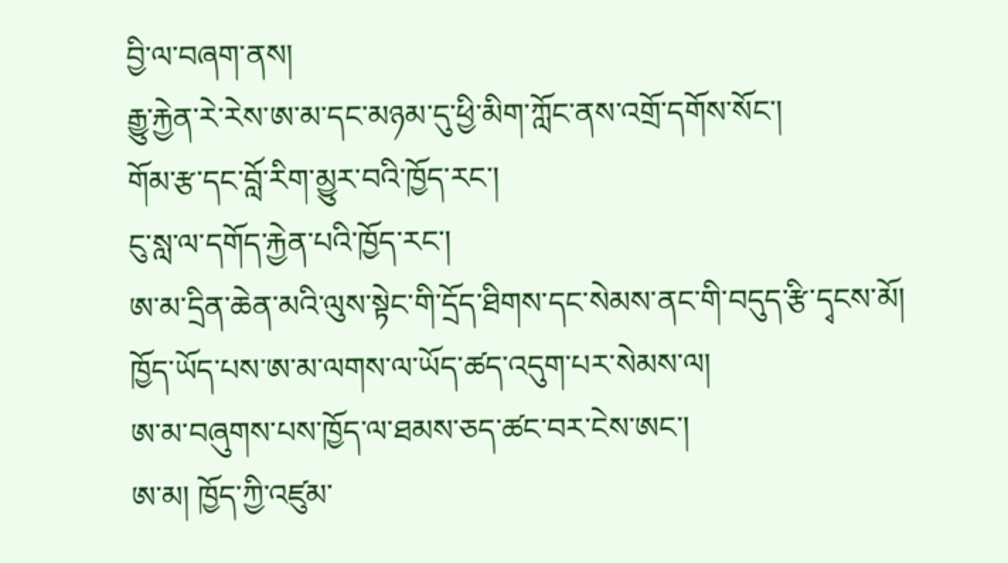བྱི་ལ་བཞག་ནས།
རྒྱུ་རྐྱེན་རེ་རེས་ཨ་མ་དང་མཉམ་དུ་ཕྱི་མིག་ཀློང་ནས་འགྲོ་དགོས་སོང་།
གོམ་རྩ་དང་བློ་རིག་མྱུར་བའི་ཁྱོད་རང་།
ངུ་སླ་ལ་དགོད་རྐྱེན་པའི་ཁྱོད་རང་།
ཨ་མ་དྲིན་ཆེན་མའི་ལུས་སྟེང་གི་དྲོད་ཐིགས་དང་སེམས་ནང་གི་བདུད་རྩི་དྭངས་མོ།
ཁྱོད་ཡོད་པས་ཨ་མ་ལགས་ལ་ཡོད་ཚད་འདུག་པར་སེམས་ལ།
ཨ་མ་བཞུགས་པས་ཁྱོད་ལ་ཐམས་ཅད་ཚང་བར་ངེས་ཨང་།
ཨ་མ། ཁྱོད་ཀྱི་འཛུམ་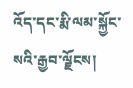འོད་དང་རྨི་ལམ་སྐྱོང་སའི་རྒྱབ་ལྗོངས།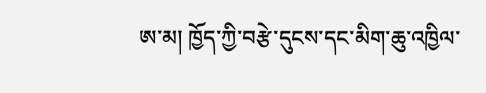ཨ་མ། ཁྱོད་ཀྱི་བརྩེ་དུངས་དང་མིག་ཆུ་འཁྱིལ་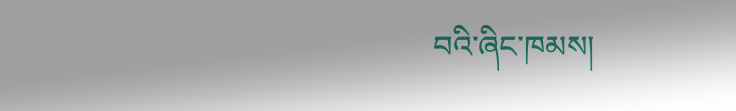བའི་ཞིང་ཁམས།